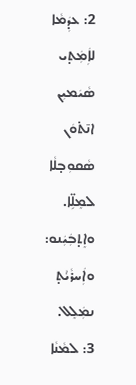2: ܥܕܲܡܵܐ ܠܐܲܡܲܬ̣ܝ ܣܵܝܿܡܝܼܢ ܐܢ̄ܬ̇ܘܿܢ ܣܵܩܘܼܒ̣ܠܵܐ ܠܡܸܠܹ̈ܐ. ܘܐܸܬ̣ܒܲܝܲܢܘ: ܘܐܲܚܪܵܝܑܬ̣ ܢܡܲܠܸܠ.
3: ܠܡܵܢܵܐ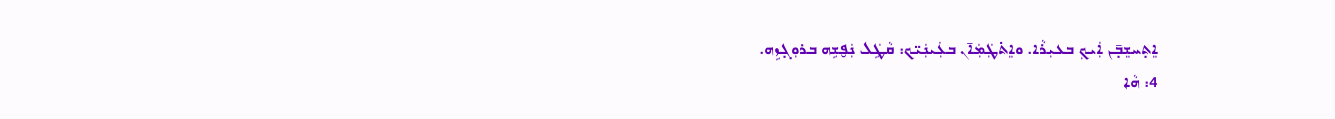ܐܸܬ̣ܚܫܸܒ̣̄ܢ ܐܲܝܟ݂ ܒܥܝܼܪܵܐ. ܘܐܸܬ̇ܛܲܡܲܐ̄ܢ ܒܥܲܝܢܲܝ̈ܟ: ܩܵܛܹܿܠ ܢܲܦ̮ܫܹܗ ܒܪܘܼܓ̣ܙܹܗ.
4: ܗܵܐ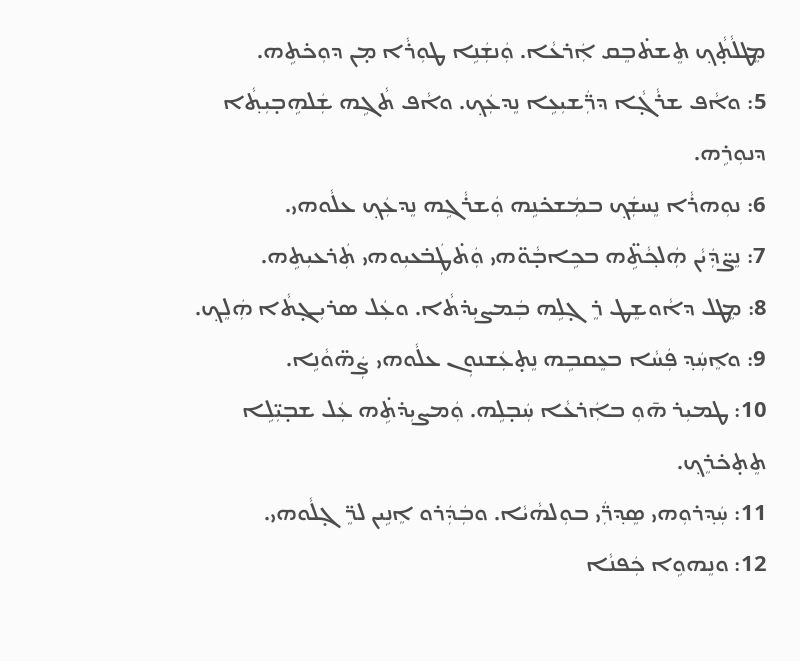ܡܸܛܠܵܬ̣ܵܟ݂ ܬܸܫܬ̇ܒܸܩ ܐܲܪܥܵܐ. ܘܲܢܫܲܢܹܐ ܛܘܼܪܵܐ ܡ̣ܢ ܕܘܼܟ̇ܬܹܗ.
5: ܘܐܵܦ ܫܪܵܓ̣ܵܐ ܕܪ̈ܲܫܝܼܥܹܐ ܢܸܕܥܲܟ݂. ܘܐܵܦ ܬܵܓܹܗ ܫܲܠܗܹܒ̣ܝܼܬ݂ܵܐ ܕܢܘܼܪܹܗ.
6: ܢܘܼܗܪܵܐ ܢܸܚܫܲܟ݂ ܒܡܲܫܟ̇ܢܹܗ ܘܲܫܪܵܓܹܗ ܢܸܕܥܲܟ݂ ܥܠܵܘܗܝ.
7: ܢܸܨ̈ܕܲܝܵܢ ܗܲܠܟ݂ܵܬܹ̈ܗ ܒܟܹܐܒ̣ܵܘ̈ܗܝ ܘܲܬ̇ܛܲܒ̇ܥܝܼܘܗܝ ܬܲܪܥܝܼܬܹܗ.
8: ܡܸܛܠ ܕܐܵܘܫܸܛ ܪܸܓ̣ܠܹܗ ܒܲܡܨܝܼܕ̇ܬܵܐ. ܘܥܲܠ ܣܪܝܼܓ̣ܬܵܐ ܗܲܠܸܟ݂.
9: ܘܐܸܚܲܕ݂ ܦܲܚܵܐ ܒܥܸܩܒܹܗ ܢܸܬ̣ܥܲܫܢܘܼܢ ܥܠܵܘܗܝ ܨܲܗ̈ܘܵܢܹܐ.
10: ܛܡܝܼܪ ܗ̄ܘܼ ܒܐܲܪܥܵܐ ܚܲܒ̣ܠܹܗ. ܘܲܡܨܝܼܕ̇ܬܹ̇ܗ ܥܲܠ ܫܒ̣ܝܼ̈ܠܹܐ ܬܸܬ̣ܟ̇ܪܸܟ݂.
11: ܚܲܕ݂ܪܘܼܗܝ ܣܸܕ݂ܪ̈ܲܝ ܒܘܼܠܗܵܝܵܐ. ܘܒܲܕܲܪܘ ܐܸܢܹܝܢ ܠܪܸ̈ܓ̣ܠܵܘܗܝ.
12: ܘܢܸܗܘܹܐ ܟܲܦܢܵܐ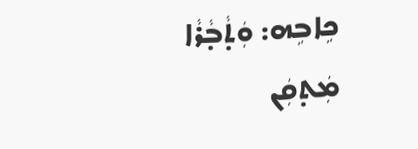ܟܹܐܒܹܗ: ܘܲܬ̣ܵܒ̣ܵܪܵܐ ܡܲܬ̣ܩܲܢ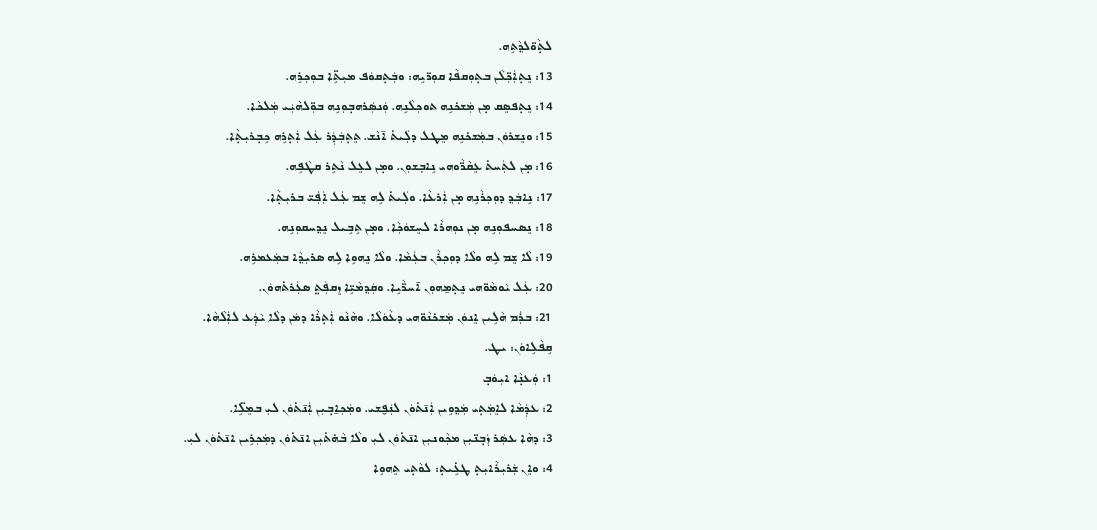ܠܬ̣ܵܘ̈ܠܕ݂ܵܬܹܗ.
13: ܢܸܬ̣ܐܲܟ݂̈ܠܵܢ ܒܬ̣ܘܼܩܦܵܐ ܩܘܼܪ̈ܝܹܗ: ܘܒܲܬ̣ܩܘܿܦ ܡܝܼܬܹ̈ܐ ܒܘܼܟ݂ܪܹܗ.
14: ܢܸܬ̣ܦܣܸܩ ܡ̣ܢ ܡܲܫܟ̇ܢܹܗ ܬܘܟ݂ܠܵܢܹܗ. ܘܲܢܣܲܪܗܒ̣ܘܼܢܹܗ ܒܘܼ̈ܠܗܵܝܲܝ ܡܲܠܟܵܐ.
15: ܘܢܸܫܪܘܿܢ ܒܡܲܫܟ̇ܢܹܗ ܡܸܛܠ ܕܠܲܝܬ̇ ܐ̄ܢܵܫ. ܬܸܬ̣ܒܲܕܲܪ ܥܲܠ ܐܲܬ̣ܪܹܗ ܟܹܒ̣ܪܝܼܬ̣ܵܐ.
16: ܡ̣ܢ ܠܬܲܚܬ̇ ܥܸܩܵܪ̈ܵܘܗܝ ܢܹܐܒ݂ܫܘܼܢ. ܘܡ̣ܢ ܠܥܸܠ ܢܵܬܹܪ ܩܛܵܦܹܗ.
17: ܢܹܐܒܲܕ݂ ܕܘܼܟ݂ܪܵܢܹܗ ܡ̣ܢ ܐܲܪܥܵܐ. ܘܠܲܝܬ̇ ܠܹܗ ܫܸܡ ܥܲܠ ܐܲܦܲܝ̈ ܒܪܝܼܬ̣ܵܐ.
18: ܢܸܣܚܦܘܼܢܹܗ ܡ̣ܢ ܢܘܼܗܪܵܐ ܠܚܸܫܘܿܟ݂ܵܐ. ܘܡ̣ܢ ܬܹܒܹܝܠ ܢܸܕ݂ܚܩܘܼܢܹܗ.
19: ܠܵܐ ܫܸܡ ܠܹܗ ܘܠܵܐ ܕܘܼܟ݂ܪܵܢ ܒܥܲܡܵܐ. ܘܠܵܐ ܢܸܗܘܹܐ ܠܹܗ ܣܪܝܼܕ݂ܵܐ ܒܡܲܥܡܪܹܗ.
20: ܥܲܠ ܝܵܘܡܵܘ̈ܗܝ ܢܸܬ̣ܡ̱ܗܘܼܢ ܐ̄ܚܪ̈ܵܝܹܐ. ܘܩܲܕ݂ܡܵܝܹ̈ܐ ܙܸܩܦܲܬ̤ ܣܥܲܪܬ̇ܗܘܿܢ.
21: ܒܪܲܡ ܗܵܠܹܝܢ ܐܸܢܘܿܢ ܡܲܫܟ̇ܢܵܘ̈ܗܝ ܕܥܵܘܿܠܵܐ. ܘܗܵܢܵܘ ܐܲܬ̣ܪܵܐ ܕܡܿܢ ܕܠܵܐ ܝܵܕܲܥ ܠܐܲܠܵܗܵܐ.
ܩܹܦܵܠܹܐܘܿܢ: ܝܛ.
1: ܘܲܥܢ̣ܵܐ ܐܝܼܘܿܒ̣
2: ܥܕܲܡܵܐ ܠܐܸܡܲܬ̣ܝ ܡܲܕ݂ܘܹܝܢ ܐܲܢ̄ܬ̇ܘܿܢ ܠܢܲܦ̮ܫܝ. ܘܡܲܟ݂ܐ̱ܒ̣ܝܼܢ ܐܲܢ̄ܬ̇ܘܿܢ ܠܝܼ ܒܡܸܠܹ̈ܐ.
3: ܕܗܵܐ ܥܣܲܪ ܙܲܒ̣ܢ̈ܝܼܢ ܡܟ݂ܵܘܢܝܼܢ ܐܢ̄ܬ̇ܘܿܢ ܠܝܼ ܘܠܵܐ ܒܵܗ̇ܬ̇ܝܼܢ ܐܢ̄ܬ̇ܘܿܢ ܕܡܲܟ݂ܪܹܝܢ ܐܢ̄ܬ̇ܘܿܢ ܠܝܼ.
4: ܘܐܸܢ ܫܲܪܝܼܪܵܐܝܼܬ̣ ܛܥܹ̇ܝܬ̣: ܠܘܵܬ̣ܝ ܬܸܗܘܹܐ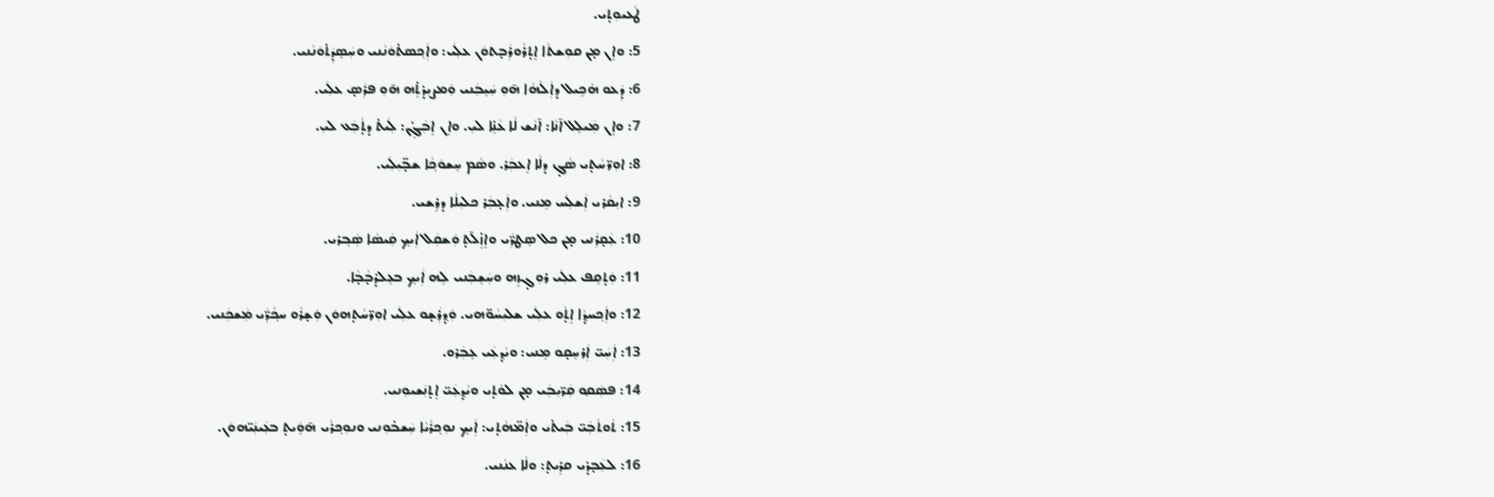ܛܵܥܝܘܼܬ̣ܝ.
5: ܘܐܸܢ ܡ̣ܢ ܩܘܼܫܬܵܐ ܐܸܬ̣ܪܵܘܪܲܒ̣ܬܘܿܢ ܥܠܲܝ: ܘܐܲܟ݂ܣܬ̇ܘܿܢܵܢܝ ܘܚܲܣܸܕܲܬ̇ܘܿܢܵܢܝ.
6: ܕܲܥܘ ܗܵܟܹܝܠ ܕܐܲܠܵܗܵܐ ܗ̄ܘܼ ܚܲܝܸܒܲܢܝ ܘܲܡܨܝܼܕ̇ܬܹ̇ܗ ܗ̄ܘܼ ܦܪܲܣ̣ ܥܠܲܝ.
7: ܘܐܸܢ ܡܲܝܠܸܠ ܐ̄ܢܵܐ: ܐ̄ܢܵܫ ܠܵܐ ܥܵܢܹ̇ܐ ܠܝܼ. ܘܐܸܢ ܐܸܒܲܓܸ̇ܢ: ܠܲܝܬ̇ ܕܬ̣ܵܒܲܥ ܠܝܼ.
8: ܐܘܼܪ̈ܚܵܬ̣ܝ ܣܵܓ̣ ܕܠܵܐ ܐܸܥܒܲܪ. ܘܣܵܡ ܚܸܫܘܿܟ݂ܵܐ ܫܒ̣̈ܝܼܠܲܝ.
9: ܐܝܼܩܵܪܝ ܐܲܫܠܲܚ ܡܹܢܝ. ܘܐܲܥ̣ܒܲܪ ܟܠܝܼܠܵܐ ܕܪܹܫܝ.
10: ܥܲܩ̣ܪܲܢܝ ܡ̣ܢ ܟܠ ܣܸܛܪ̈ܲܝ ܘܐܸܙܹ̇ܠ̄ܬ̣ ܘܲܫܩܲܠ ܐܲܝܟ݂ ܩܲܝܣܵܐ ܣܲܒ݂ܪܝ.
11: ܘܲܬ̣ܩܸܦ ܥܠܲܝ ܪܘܼܓ̣ܙܹܗ ܘܚܲܫܸܒܲܢܝ ܠܹܗ ܐܲܝܟ݂ ܒܥܸܠܕ̇ܒ̣ܵܒ̣ܵܐ.
12: ܘܐܲܟ݂ܚܕ݂ܵܐ ܐܹܬ̣ܵܘ ܥܠܲܝ ܫܠܝܼܚܵܘ̈ܗܝ. ܘܲܕ݂ܪܲܫ̣ܘ ܥܠܲܝ ܐܘܼܪ̈ܚܵܬ̣ܗܘܿܢ ܘܲܫ̣ܪܵܘ ܚܟ݂ܵܪ̈ܲܝ ܡܲܫܟܲܢܝ.
13: ܐܲܚܲܝ̈ ܐܲܪܚܸܩ̣ܘ ܡܹܢܝ: ܘܝܵܕ݂ܥܲܝ ܥܸܒܲܪܘ.
14: ܦܣܲܩ݂ܘ ܩܲܪ̈ܝܼܒܲܝ ܡ̣ܢ ܠܘܵܬ̣ܝ ܘܝܵܕ݂ܥܲܝ̈ ܐܸܬ̣ܢܲܫܝܘܼܢܝ.
15: ܬܵܘܬܵܒܲܝ̈ ܒܲܝܬ̇ܝ ܘܐܲܡ̈ܗܵܬ̣ܝ: ܐܲܝܟ݂ ܢܘܼܟ݂ܪܵܝܵܐ ܚܲܫܒ̇ܘܼܢܝ ܘܢܘܼܟ݂ܪܵܝ ܗ̄ܘܹܿܝܬ̣ ܒܥܲܝܢܲܝ̈ܗܘܿܢ.
16: ܠܥܲܒ̣ܕ̇ܝ ܩܪܹܝܬ̣: ܘܠܵܐ ܥܢܵܢܝ.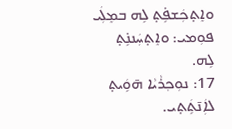ܘܐܸܬ̣ܟܲܫܦܹ̇ܬ̣ ܠܹܗ ܒܡܸܠܲܝ ܦܘܼܡܝ: ܘܐܸܬ̣ܚܲܢܢܹ̇ܬ̣ ܠܹܗ.
17: ܢܘܼܟ݂ܪܵܝܵܐ ܗ̄ܘܹܿܝܬ̣ ܠܐܲܢ̄ܬܹܿܬ̣ܝ.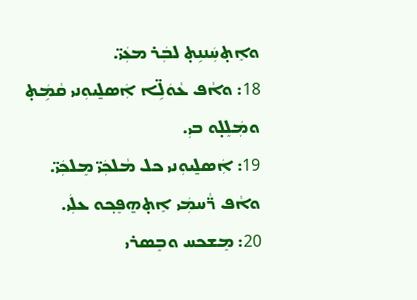ܘܐܸܬ̣ܚܲܢܢܹܬ̣ ܠܒܲܪ ܡܥܲܝ̈.
18: ܘܐܵܦ ܥܵܘܿܠܹ̈ܐ ܐܲܣܠ̱ܝܘܼܢܝ ܩܵܡܹܿܬ̣ ܘܡܲܠܸܠ̣ܘ ܒܝܼ.
19: ܐܲܣܠ̱ܝܘܼܢܝ ܟܠ ܡܵܠܟܲܝ̈ ܡܸܠܟܲܝ̈. ܘܐܵܦ ܪ̈ܵܚܡܲܝ ܐܸܬ̣ܗ̱ܦܸܟ݂ܘ ܥܠܲܝ.
20: ܡܸܫܟܚ ܘܒܸܣܪܝ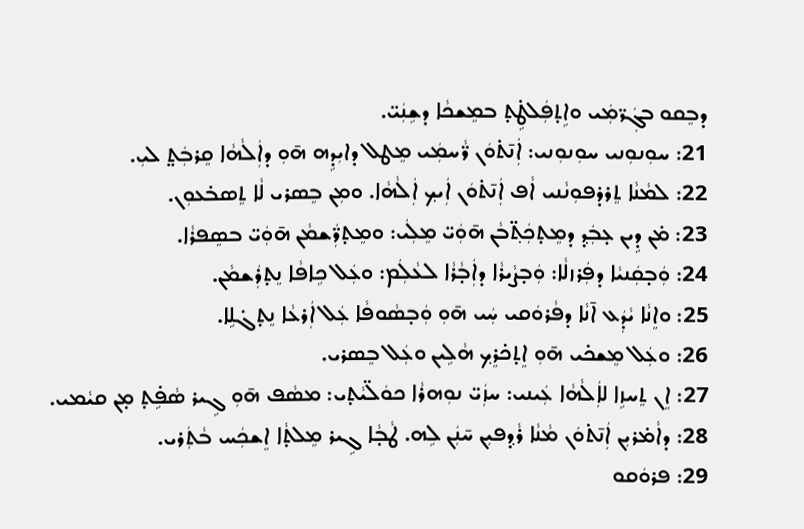ܕܒܸܩܘ ܒܓܲܪ̈ܡܲܝ ܘܐܹܬ̣ܦܲܠܛܹ̇ܬ̣ ܒܡܸܫܟܵܐ ܕܫܹܢܲܝ̈.
21: ܚܘܼܢܘܼܢܝ ܚܘܼܢܘܼܢܝ: ܐܲܢ̄ܬ̇ܘܿܢ ܪ̈ܵܚܡܲܝ ܡܸܛܠ ܕܐܝܼܕܹܗ ܗ̄ܘܼ ܕܐܲܠܵܗܵܐ ܩܸܪܒܲܬ̤ ܠܝܼ.
22: ܠܡܵܢܵܐ ܬܸܪܕ̇ܦܘܼܢܵܢܝ ܐܵܦ ܐܲܢ̄ܬ̇ܘܿܢ ܐܲܝܟ݂ ܐܲܠܵܗܵܐ. ܘܡܼܢ ܒܸܣܪܝ ܠܵܐ ܬܸܣܒ̇ܥܘܼܢ.
23: ܡ̇ܢ ܕܹܝܢ ܥ̣ܒܲܕ݂ ܕܡܸܬ̣ܟܲܬ݂̈ܒܵܢ ܗ̄ܘܲܝ̈ ܡܸܠܲܝ: ܘܡܸܬ̣ܪ̈ܲܫܡܵܢ ܗ̄ܘܲܝ̈ ܒܣܸܦܪܵܐ.
24: ܘܲܒ̣ܩܲܢܝܵܐ ܕܦܲܪܙܠܵܐ: ܘܲܒ̣ܨܵܝܪܵܐ ܕܐܲܒ̣ܵܪܵܐ ܠܥܵܠܲܡ: ܘܥܲܠ ܟܹܐܦܵܐ ܢܸܬ̣ܪܲܫܡܵܢ.
25: ܘܐܸܢܵܐ ܝܵܕܲܥ ܐ̄ܢܵܐ ܕܦܵܪܘܿܩܝ ܚܲܝ ܗ̄ܘܼ ܘܲܒ̣ܣܵܘܦܵܐ ܥܲܠ ܐܲܪܥܵܐ ܢܸܬ̣ܓ̇ܠܹܐ.
26: ܘܥܲܠ ܡܸܫܟ̇ܝ ܗ̄ܘܼ ܐܸܬ̣ܟ̇ܪܸܟ݂ ܗܵܠܹܝܢ ܘܥܲܠ ܒܸܣܪܝ.
27: ܐܸܢ ܬܸܚܙܹܐ ܠܐܲܠܵܗܵܐ ܥܲܝܢܝ: ܚܙܲܝ̈ ܢܘܼܗܪܵܐ ܟܘܿܠ̈ܝܵܬ̣ܝ: ܡܣܵܦ ܗ̄ܘܼ ܓܹܝܪ ܣܵܦܹ̇ܬ̣ ܡ̣ܢ ܩܝܵܡܝ.
28: ܕܐܵܡ̇ܪܝܼܢ ܐܲܢ̄ܬ̇ܘܿܢ ܡܵܢܵܐ ܪܵܕ݂ܦܝܼܢ ܚ̄ܢܲܢ ܠܹܗ. ܛܵܒ̣ܵܐ ܓܹܝܪ ܡܸܠܬ̣ܵܐ ܐܸܫܟܲܚ ܒܵܬܲܪܝ.
29: ܦܪܘܿܩܘ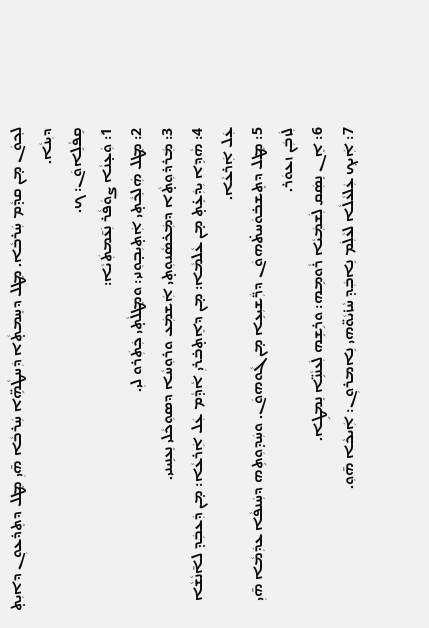ܠܟ݂ܘܿܢ ܡ̣ܢ ܩܕ̣ܵܡ ܚܲܪܒܵܐ. ܡܸܛܠ ܕܚܸܡܬ̣ܵܐ ܕܲܚܛܵܗܹ̈ܐ ܚܲܪܒܵܐ ܗ̄ܝܼ ܡܸܛܠ ܕܬܸܕ̇ܥܘܼܢ ܕܐܝܼܬ̣ ܕܝܼܢܵܐ.
ܩܹܦܵܠܹܐܘܿܢ: ܟ.
1: ܘܲܥ̣ܢܵܐ ܨܘܿܦܵܪ ܢܲܥ̄ܡܬܲܝܵܐ:
2: ܡܸܛܠ ܗܲܠܟ݂ܵܬ̣ܝ ܐܲܬ̣ܝܼܒ̣ܘܼܢܝ: ܘܡܸܛܠܵܬ̣ܝ ܟܲܬܲܪܘ ܠܝܼ.
3: ܡܲܪܕ̇ܘܼܬ̣ܵܐ ܕܡܲܟ̇ܣܵܢܘܼܬ̣ܝ ܐܲܫܡܲܥ ܘܪܘܼܚܵܐ ܕܣܘܼܟܵܠܝ ܢܸܥܢܹܝܢܝ.
4: ܗܵܕܹܐ ܝܼܕܲܥܹ̇ܬ̣ ܡ̣ܢ ܥܵܠܡܵܐ: ܡ̣ܢ ܕܐܸܬ̣ܒ̇ܪܝܼ ܐܵܕ̣ܵܡ ܥܲܠ ܐܲܪܥܵܐ: ܡ̣ܢ ܕܲܥܒܲܕ̣ ܠܐ̄ܢܵܫܵܐ ܥܲܠ ܐܲܪܥܵܐ.
5: ܡܸܛܠ ܕܬܸܫܒ̇ܘܿܚܬ̇ܗܘܿܢ ܕܪ̈ܲܫܝܼܥܹܐ ܡ̣ܢ ܓܵܘܗܘܿܢ. ܘܚܲܕ̣ܘܼܬܹܗ ܕܚܲܢܦܵܐ ܥܕܲܡܵܐ ܗ̄ܝܼ ܠܲܙܒܲܢ ܙܥܘܿܪ.
6: ܐܸܢ ܢܸܣܲܩ ܠܲܫܡܲܝܵܐ ܪܵܘܡܹܗ: ܘܪܹܫܹܗ ܠܲܥܢܵܢܹ̈ܐ ܢܸܡܛܹܐ.
7: ܐܲܝܟ݂ ܥܲܠܥܵܠܵܐ ܠܥܵܠܲܡ ܢܹܐܒܲܕ̣ ܚܵܙ̇ܝܵܘ̈ܗܝ ܢܹܐܡܪܘܼܢ: ܐܲܝܟܵܐ ܗ̄ܘܼ.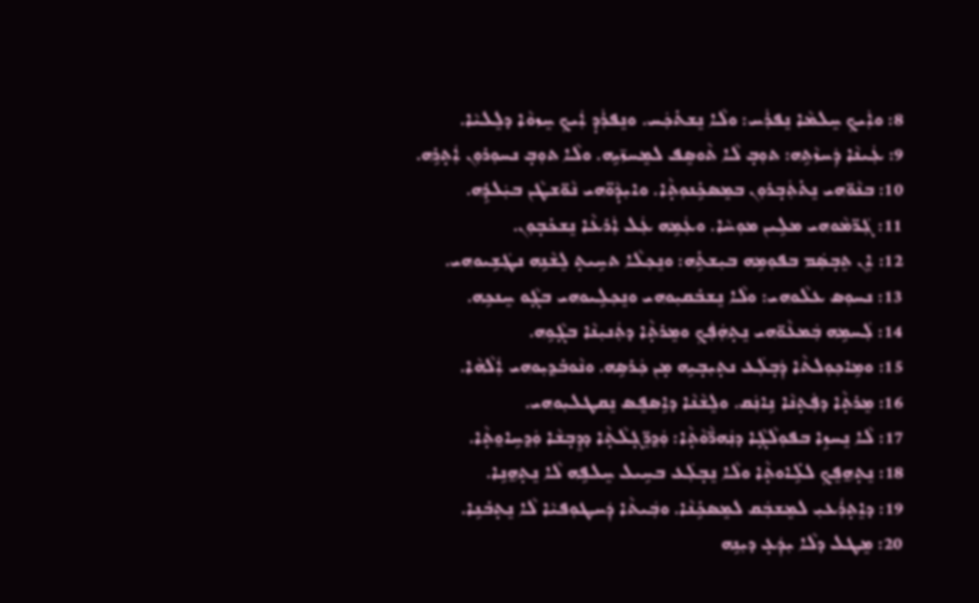8: ܘܐܲܝܟ݂ ܚܸܠܡܵܐ ܢܸܦܪܲܚ: ܘܠܵܐ ܢܸܫܬ̇ܟܲܚ. ܘܢܸܦܪܲܕ̣ ܐܲܝܟ݂ ܚܸܙܘܵܐ ܕܠܸܠܝܵܐ.
9: ܥܲܝܢܵܐ ܕܲܚܙܵܬܹܗ: ܬܘܼܒ̣ ܠܵܐ ܬܵܘܣܸܦ ܠܡܸܚܙ̄ܝܹܗ. ܘܠܵܐ ܬܘܼܒ̣ ܢܚܘܼܪܘܼܢ ܐܲܬ̣ܪܹܗ.
10: ܒܢܵܘ̈ܗܝ ܢܸܬ̇ܬܲܒ̣ܪܘܼܢ ܒܡܸܣܟܹ̇ܢܘܼܬ̣ܵܐ. ܘܐܝܼܕ̣ܵܘ̈ܗܝ ܢܵܘ̈ܫܛܵܢ ܒܝܲܠܕܹ̇ܗ.
11: ܓܲܪ̈ܡܵܘܗܝ ܡܠܹܝܢ ܡܘܼܚܵܐ. ܘܥܲܡܹܗ ܥܲܠ ܐܲܪܥܵܐ ܢܸܫܟ̇ܒ̣ܘܼܢ.
12: ܐܸܢ ܬܸܒ̣ܣܲܡ ܒܦܘܼܡܹܗ ܒܝܼܫܬܹ̇ܗ: ܘܢܸܟ݂ܠܵܐ ܬܚܹܝܬ̣ ܠܸܫܵܢܹܗ ܢܛܲܫܹܝܘܗܝ.
13: ܢܚܘܼܣ ܥܠܵܘܗܝ: ܘܠܵܐ ܢܸܫܒ̇ܩܝܼܘܗܝ ܘܢܸܟ݂ܠܹܝܘܗܝ ܒܓ̣ܵܘ ܚܸܢܟܹܗ.
14: ܠܲܚܡܹܗ ܒܲܡܥܵܘ̈ܗܝ ܢܸܬ̣ܗܲܦܲܟ݂ ܘܡܸܪܬ̣ܵܐ ܕܬܲܢܝܼܢܵܐ ܒܓ̣ܵܘܹܗ.
15: ܘܡܹܐܟ݂ܘܼܠܬܵܐ ܕܲܒ̣ܠܲܥ ܢܬ̣ܝܼܒ̣ܝܹܗ ܡ̣ܢ ܟܲܪܣܹܗ. ܘܢܵܘܒ̇ܕ݂ܝܼܘܗܝ ܐܲܠܵܗܵܐ.
16: ܡܸܪܬ̣ܵܐ ܕܦܲܬ̣ܢܵܐ ܢܹܐܢܲܩ. ܘܠܸܫܵܢܵܐ ܕܐܹܣܦܸܣ ܢܸܩܛܠܝܼܘܗܝ.
17: ܠܵܐ ܢܸܚܙܹܐ ܒܦܘܼܠܵܓ̣ܵܐ ܕܢܲܗܪ̈ܵܘܵܬ̣ܵܐ: ܘܲܕ݂ܪܸ̈ܓ̣ܠܵܬ̣ܵܐ ܕܕܸܒ̣ܫܵܐ ܘܲܕ݂ܚܹܐܘ̱ܬ̣ܵܐ.
18: ܢܸܬ̣ܗ̱ܦܸܟ݂ ܠܠܹ̇ܐܘܬ̣ܵܐ ܘܠܵܐ ܢܸܒ̣ܠܲܥ ܒܚܹܝܠ ܚܸܠܦܹܗ ܠܵܐ ܢܸܬ̣ܗ̱ܢܹܐ.
19: ܕܐܸܬ̣ܪܲܥܝܼ ܠܡܸܫܒܲܩ ܠܡܸܣܟܹ̇ܢܵܐ. ܘܒܲܝܬܵܐ ܕܲܚܛܘܼܦܝܵܐ ܠܵܐ ܢܸܬ̣ܒ̇ܢܹܐ.
20: ܡܸܛܠ ܕܠܵܐ ܝܼܕܲܥ̣ ܕܝܼܢܹܗ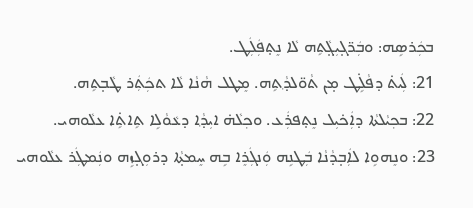ܒܟܲܪܣܹܗ: ܘܒܲܪ̈ܓ̣ܝܼܓ̣ܵܬܹܗ ܠܵܐ ܢܸܬ̣ܦܲܠܲܛ.
21: ܠܲܝܬ̇ ܕܦܵܠܹ̇ܛ ܡ̣ܢ ܬܵܘ̈ܠܕ݂ܵܬܹܗ. ܡܸܛܠ ܗܵܢܵܐ ܠܵܐ ܬܟܲܬܲܪ ܛܵܒ̣ܬܹܗ.
22: ܒܟ݂ܝܵܠܬܵܐ ܕܐܲܟ̇ܝܼܠ ܢܸܬ̣ܦܪܲܥ. ܘܟ݂ܠܵܗ̇ ܐܝܼܕ݂ܵܐ ܕܥܵܘܵܠܹܐ ܬܹܐܬܹ̇ܐ ܥܠܵܘܗܝ.
23: ܘܢܸܗܘܹܐ ܠܐܲܒ̣ܕܵܢܵܐ ܒܲܛܢܹܗ ܘܲܢܓܲܪܸܐ ܒܹܗ ܚܸܡܬ̣ܵܐ ܕܪܘܼܓ̣ܙܹܗ ܘܢܲܡܛܲܪ ܥܠܵܘܗܝ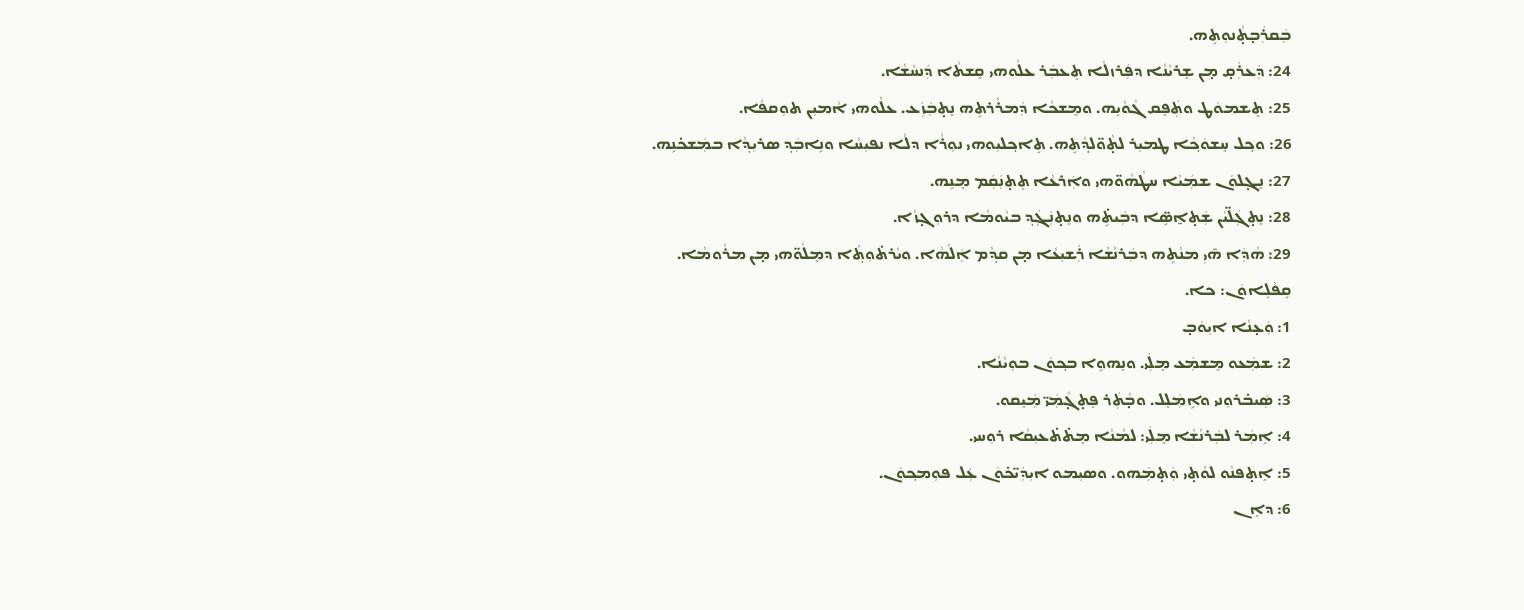ܒܲܩܪܲܒ̣ܬ̣ܵܢܘܼܬܹܗ.
24: ܕܲܥܪܲܩ̣ ܡ̣ܢ ܫܸܪܝܵܢܵܐ ܕܦܲܪܙܠܵܐ ܬܸܥܒܲܪ ܥܠܵܘܗܝ ܩܸܫܬܵܐ ܕܲܢܚܵܫܵܐ.
25: ܬܸܫܡܘܿܛ ܘܬܲܦܸܩ ܓܵܘܵܝܹܗ. ܘܡܸܫܟܵܐ ܕܲܡܪܵܪܬܹܗ ܢܸܬ̣ܒܲܙܲܥ. ܥܠܵܘܗܝ ܐܵܡܝܼܢ ܬܘܼܩܦܵܐ.
26: ܘܟ݂ܠ ܚܸܫܘܿܟ݂ܵܐ ܛܡܝܼܪ ܠܬ̣ܵܘ̈ܠܕ݂ܵܬܹܗ. ܬܹܐܟ݂ܠܝܼܘܗܝ ܢܘܼܪܵܐ ܕܠܵܐ ܢܦܝܼܚܵܐ ܘܢܹܐܒܲܕ݂ ܣܪܝܼܕ݂ܵܐ ܒܡܲܫܟ̇ܢܹܗ.
27: ܢܸܓ̣ܠܘܿܢ ܫܡܲܝܵܐ ܚܛܵܗܵܘ̈ܗܝ ܘܐܲܪܥܵܐ ܬܸܬ̣ܢܲܩܲܡ ܡܸܢܹܗ.
28: ܢܸܬ̣ܓܲܠ̈ܝܵܢ ܫܲܬ̣ܐ̱ܣܹ̈ܐ ܕܒܲܝܬܹ̇ܗ ܘܢܸܬ̣ܢܲܓܲܕ݂ ܒܝܵܘܡܵܐ ܕܪܘܼܓ̣ܙܵܐ.
29: ܗܵܕܲܐ ܗ̄ܝܼ ܡܢܵܬܹܗ ܕܒܲܪܢܵܫܵܐ ܪܲܫܝܼܥܵܐ ܡ̣ܢ ܩܕ݂ܵܡ ܐܲܠܵܗܵܐ. ܘܝܵܪܬ̇ܘܼܬ݂ܵܐ ܕܡܸܠܵܘ̈ܗܝ ܡ̣ܢ ܡܪܵܘܡܵܐ.
ܩܹܦܵܠܹܐܘܿܢ: ܟܐ.
1: ܘܲܥ̣ܢܵܐ ܐܝܼܘܿܒ̣
2: ܫܡܲܥܘ ܡܸܫܡܲܥ ܡܸܠܲܝ. ܘܢܸܗܘܹܐ ܒܟ݂ܘܿܢ ܒܘܼܝܵܢܵܐ.
3: ܣܲܝܒ̇ܪܘܼܢܝ ܘܐܹܡܲܠܸܠ. ܘܒ̣ܵܬܲܪ ܦܸܬ̣ܓ̣ܵܡܲܝ̈ ܡܲܝܸܩܘ.
4: ܐܹܡܲܪ ܠܒܲܪܢܵܫܵܐ ܡܸܠܲܝ: ܠܡܵܢܵܐ ܡܸܬ̇ܬ̇ܥܝܼܩܵܐ ܪܘܼܚܝ.
5: ܐܸܬ̣ܦܢܵܘ ܠܘܵܬ̣ܝ ܘܲܬ̣ܡܲܗܘ. ܘܣܝܼܡܘ ܐܝܼܕܲܝ̈ܟ̇ܘܿܢ ܥܲܠ ܦܘܼܡܟ݂ܘܿܢ.
6: ܕܐܸܢ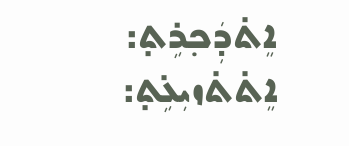ܐܸܬ̇ܕܲܟ݂ܪܹܬ̣: ܐܸܬ̇ܬ̇ܙܝܼܥܹ̇ܬ̣: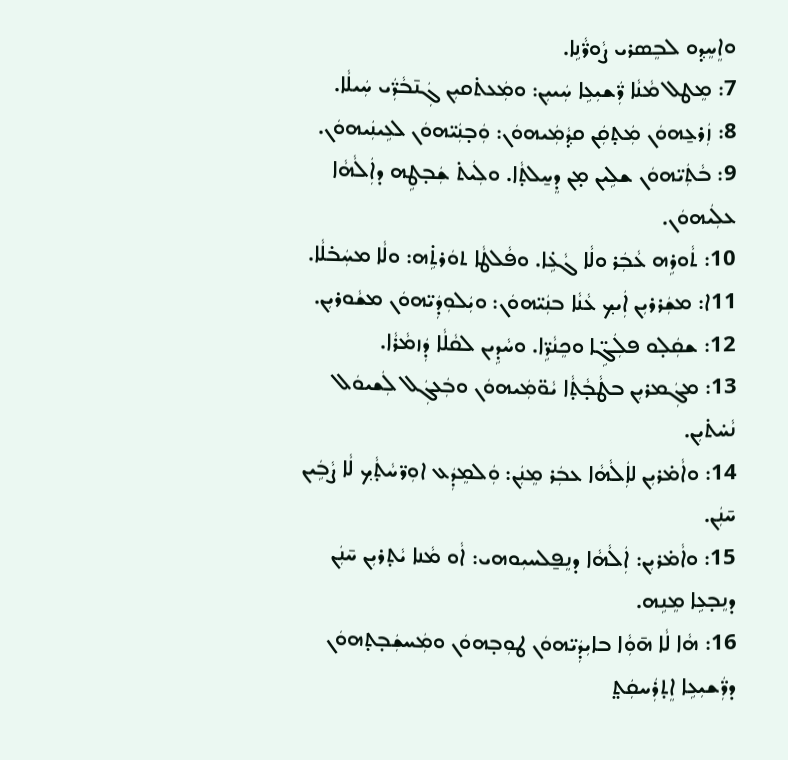ܘܐܸܚܸܕ݂ܘ ܠܒܸܣܪܝ ܨܵܘܪ̈ܵܢܹܐ.
7: ܡܸܛܠ ܡܵܢܵܐ ܪ̈ܲܫܝܼܥܹܐ ܚܲܝܝܼܢ: ܘܡܲܥܬ̇ܩܝܼܢ ܓܲܢ̄ܒܵܪ̈ܲܝ ܚܲܝܠܵܐ.
8: ܙܲܪܥ̱ܗܘܿܢ ܡܲܬ̣ܩܲܢ ܩܕ݂ܵܡܲܝܗܘܿܢ: ܘܲܒ̣ܢܲܝ̈ܗܘܿܢ ܠܥܹܝܢܲܝܗܘܿܢ.
9: ܒܵܬܲܝ̈ܗܘܿܢ ܫܠܹܝܢ ܡ̣ܢ ܕܸܚ̱ܠܬ̣ܵܐ. ܘܠܲܝܬ̇ ܫܲܒ̣ܛܹܗ ܕܐܲܠܵܗܵܐ ܥܠܲܝܗܘܿܢ.
10: ܬܵܘܪܹܗ ܥܵܒܲܪ ܘܠܵܐ ܓܵܥܹ̇ܐ. ܘܦܵܠܛܵܐ ܬܘܿܪܬܹ̇ܗ: ܘܠܵܐ ܡܚܲܒ̇ܠܵܐ.
11ܐ: ܡܫܲܪܪܝܼܢ ܐܲܝܟ݂ ܥܵܢܵܐ ܒܢܲܝ̈ܗܘܿܢ: ܘܝܲܠܘܼܕܲܝ̈ܗܘܿܢ ܡܫܵܘܪܝܼܢ.
12: ܫܩܲܠ̣ܘ ܦܠܲܓܹ̈ܐ ܘܟܸܢܵܪܹ̈ܐ. ܘܚܵܕܹܝܢ ܠܩܵܠܵܐ ܕܲܙܡܵܪܵܐ.
13: ܡܓܲܡܪܝܼܢ ܒܛܵܒ̣ܵܬ̣ܵܐ ܝܵܘ̈ܡܲܝܗܘܿܢ ܘܒܲܥܓܲܠ ܠܲܫܝܘܿܠ ܢܵܚ̇ܬ̇ܝܼܢ.
14: ܘܐܵܡ̇ܪܝܼܢ ܠܐܲܠܵܗܵܐ ܥܒܲܪ ܡܸܢܲܢ: ܘܲܠܡܸܕܲܥ ܐܘܼܪ̈ܚܵܬ̣ܵܟ݂ ܠܵܐ ܨܵܒܹܿܝܢ ܚ̄ܢܲܢ.
15: ܘܐܵܡ̇ܪܝܼܢ: ܐܲܠܵܗܵܐ ܕܢܸܦ̱ܠܚܝܼܘܗܝ: ܐܵܘ ܡܵܢܐ ܝܵܬ̣ܪܝܼܢ ܚ̄ܢܲܢ ܕܢܸܒ̣ܥܹܐ ܡܸܢܹܗ.
16: ܗܵܐ ܠܵܐ ܗ̄ܘܼܵܐ ܒܐܝܼܕܲܝ̈ܗܘܿܢ ܛܘܼܒ̣ܗܘܿܢ ܘܡܲܚܫܲܒ̣ܬ̣ܗܘܿܢ ܕܪ̈ܲܫܝܼܥܹܐ ܐܸܬ̣ܪܲܚܩܲܬ̤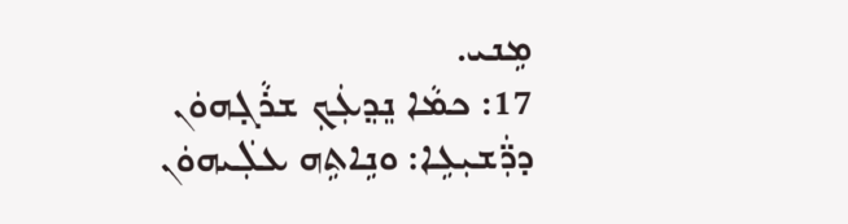ܡܹܢܝ.
17: ܟܡܵܐ ܢܸܕ݂ܥܲܟ݂ ܫܪܵܓ̣ܗܘܿܢ ܕܪ̈ܲܫܝܼܥܹܐ: ܘܢܹܐܬܹܗ ܥܠܲܝܗܘܿܢ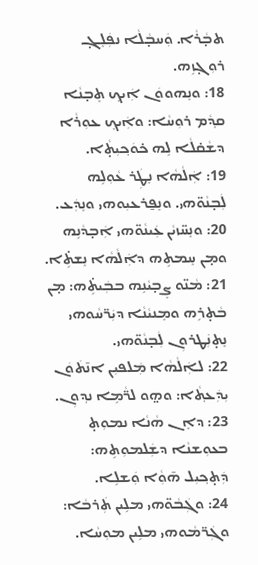ܬܒ̣ܵܪܵܐ. ܘܲܚܒ̣ܵܠܵܐ ܢܦܲܠܸܓ̣ ܪܘܼܓ̣ܙܹܗ.
18: ܘܢܸܗܘܘܿܢ ܐܲܝܟ݂ ܬܸܒ̣ܢܵܐ ܩܕ݂ܵܡ ܪܘܼܚܵܐ: ܘܐܲܝܟ݂ ܥܘܼܪܵܐ ܕܫܵܩ̇ܠܵܐ ܠܹܗ ܟ̇ܘܿܟ݂ܝܼܬ̣ܵܐ.
19: ܐܲܠܵܗܵܐ ܢܸܛܲܪ ܥܵܘܼܠܹܗ ܠܲܒ̣ܢܵܘ̈ܗܝ. ܘܢܸܦ̱ܪܥܝܼܘܗܝ ܘܢܸܕܲܥ.
20: ܘܢܸܚ̈ܙܝܵܢ ܥܲܝܢܵܘ̈ܗܝ ܐܲܒ̣ܕܵܢܹܗ ܘܡ̣ܢ ܚܸܡܬܹܗ ܕܐܲܠܵܗܵܐ ܢܸܫܬܹ̇ܐ.
21: ܡܵܢ̈ܘ ܨܸܒ̣ܝܵܢܹܗ ܒܒܲܝܬܹ̇ܗ: ܡ̣ܢ ܒܵܬ̣ܪܹܗ ܘܡܸܢܝܵܢܵܐ ܕܝܲܪ̈ܚܵܘܗܝ ܢܸܬ̣ܢܲܛܪܘܼܢ ܠܲܒ̣ܢܵܘ̈ܗܝ.
22: ܠܐܲܠܵܗܵܐ ܡܲܠܦܝܼܢ ܐܢ̄ܬܿܘܿܢ ܝܼܕܲܥܬ݂ܵܐ: ܘܗ̤ܘ ܠܪ̈ܵܡܹܐ ܢܕ݂ܘܼܢ.
23: ܕܐܸܢ ܗܵܢܵܐ ܢܡܘܼܬ̣ ܒܥܘܼܫܢܵܐ ܕܫܲܠܡܘܼܬܹܗ: ܕܲܬ̣ܟ݂ܝܼܠ ܗ̄ܘܼܵܐ ܘܲܫܠܹܐ.
24: ܘܓܲܒܵܘ̈ܗܝ ܡܠܹܝܢ ܬܲܪܒܵܐ: ܘܓܲܪ̈ܡܵܘܗܝ ܡܠܹܝܢ ܡܘܼܚܵܐ.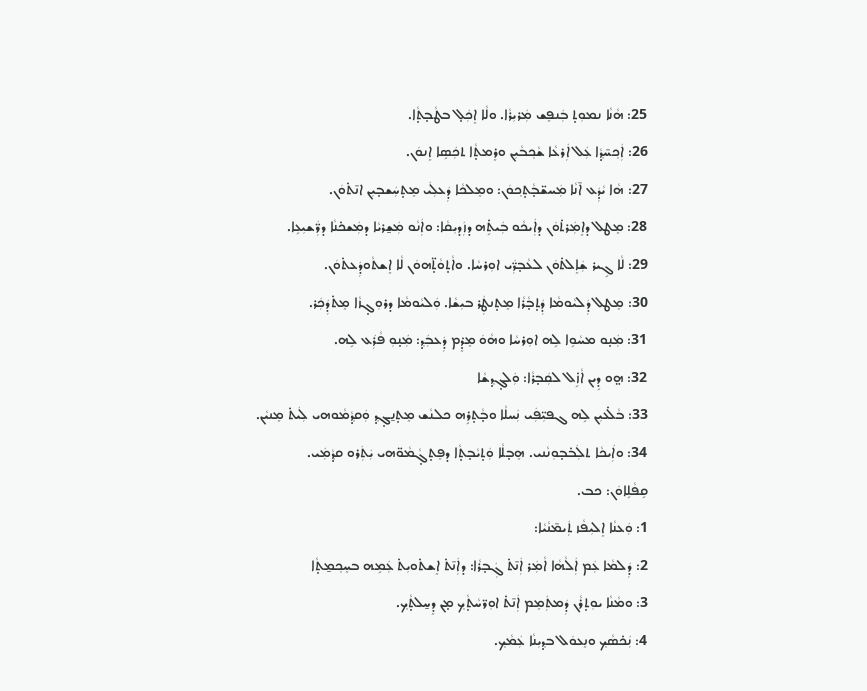25: ܗܵܢܵܐ ܢܡܘܼܬ̣ ܒܲܢܦܸܫ ܡܲܪܝܼܪܵܐ. ܘܠܵܐ ܐܸܟܲܠ̣ ܒܛܵܒ̣ܬ̣ܵܐ.
26: ܐܲܟ݂ܚ̄ܕ݂ܵܐ ܥܲܠ ܐܲܪܥܵܐ ܫܵܟ݂ܒܵܝܼܢ ܘܪܸܡܬ̣ܵܐ ܬܟܲܣܹܐ ܐܸܢܘܿܢ.
27: ܗܵܐ ܝܵܕܲܥ ܐ̄ܢܵܐ ܡܲܚܫ̈ܒ̣ܵܬ̣ܟ݂ܘܿܢ: ܘܡܸܠܟܵܐ ܕܲܥܠܲܝ ܡܸܬ̣ܚܲܫܒ̣ܝܼܢ ܐܢ̄ܬ̇ܘܿܢ.
28: ܡܸܛܠ ܕܐܸܡܲܪܬ̇ܘܿܢ ܕܐܲܝܟܵܘ ܒܲܝܬܹ̇ܗ ܕܙܲܕܝܼܩܵܐ: ܘܐܲܢܵܘ ܡܲܫ̱ܪܝܵܐ ܕܡܲܫܟ̇ܢܵܐ ܕܪ̈ܲܫܝܼܥܹܐ.
29: ܠܵܐ ܓܹܝܪ ܫܲܐܸܠܬ̇ܘܿܢ ܠܥܵܒ̣ܪ̈ܲܝ ܐܘܼܪܚܵܐ. ܘܐܵܬ̣ܘܵܬ̣̈ܗܘܿܢ ܠܵܐ ܐܸܫܬܵܘܕܲܥܬ̇ܘܿܢ.
30: ܡܸܛܠ ܕܲܠܝܵܘܡܵܐ ܕܲܬ̣ܒ̣ܵܪܵܐ ܡܸܬ̣ܢܛܲܪ ܒܝܼܫܵܐ. ܘܲܠܝܵܘܡܵܐ ܕܪܘܼܓ̣ܙܵܐ ܡܸܬ̇ܕܲܟܲܪ.
31: ܡܲܢ̣ܘ ܡܚܵܘܹܐ ܠܹܗ ܐܘܼܪܚܵܐ ܘܗܵܘܿ ܡܸܕܸ̇ܡ ܕܲܥܒܲܕ݂: ܡܲܢ̣ܘܼ ܦܵܪܲܥ ܠܹܗ.
32: ܗ̤ܘ ܕܹܝܢ ܐܵܙܹ̇ܠ ܠܩܲܒ̣ܪܵܐ: ܘܲܠܓ̣ܕ݂ܫܵܐ
33: ܒܵܠ̇ܥܝܼܢ ܠܹܗ ܓܦܝܼ̈ܦܲܝ ܢܲܚܠܵܐ ܘܒ̣ܵܬ̣ܪܹܗ ܟܠܢܵܫ ܡܸܬ̣ܢ̱ܓ̣ܕ݂ ܘܲܩܕ݂ܵܡܵܘܗܝ ܠܲܝܬ̇ ܡܸܢܝܵܢ.
34: ܘܐܲܝܟܵܐ ܬܠܲܒ̇ܒ̣ܘܼܢܵܢܝ. ܗܸܒ̣ܠܵܐ ܘܲܬ̣ܝܵܒ̣ܬ̣ܵܐ ܕܦܸܬ̣ܓ̣ܵܡܵܘ̈ܗܝ ܝܲܬܲܪܘ ܩܕ݂ܵܡܲܝ.
ܩܹܦܵܠܹܐܘܿܢ: ܟܒ.
1: ܘܲܥܢܵܐ ܐܸܠܝܼܦܵܙ ܬܲܝܡ̄ܢܵܝܵܐ:
2: ܕܲܠܡܵܐ ܥܲܡ ܐܲܠܵܗܵܐ ܐܵܡܲܪ ܐܲܢ̄ܬ̇ ܓܲܒ̣ܪܵܐ: ܕܐܲܢ̄ܬ̇ ܐܸܫܬ̇ܘܝܼܬ̇ ܥܲܡܹܗ ܒܚܸܟ݂ܡ̱ܬ̣ܵܐ
3: ܘܡܵܢܵܐ ܝܘܼܬ̣ܪܵܢ ܕܲܡܬܲܡܸܡ ܐܲܢ̄ܬ̇ ܐܘܼܪ̈ܚܵܬ̣ܵܟ݂ ܡ̣ܢ ܕܸܚ̱ܠܬ̣ܵܟ݂.
4: ܢܲܟ̇ܣܵܟ݂ ܘܢܸܥܘܿܠ ܒܕ݂ܝܼܢܵܐ ܥܲܡܵܟ݂.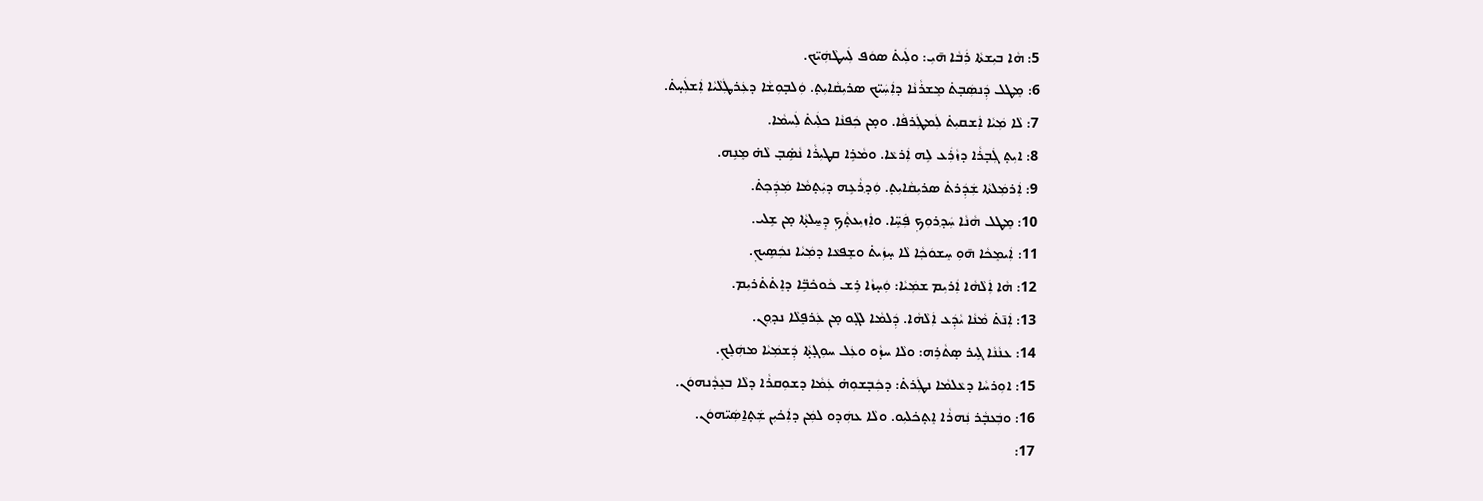5: ܗܵܐ ܒܝܼܫܬܵܐ ܪܲܒܵܐ ܗ̄ܝܼ: ܘܠܲܝܬ̇ ܣܘܿܦ ܠܲܚܛܵܗܲܝ̈ܟ.
6: ܡܸܛܠ ܕܲܢܣܲܒ̣ܬ̇ ܡܸܫܪܵܢܵܐ ܕܐܲܚܲܝ̈ܟ ܣܪܝܼܩܵܐܝܼܬ̣. ܘܲܠܒ̣ܘܼܫܵܐ ܕܥܲܪܛܲܠܵܝܵܐ ܐܲܫܠܲܚ̣ܬ̇.
7: ܠܵܐ ܡܲܝܵܐ ܐܲܫܩܝܼܬ̇ ܠܲܡܛܲܪܦܵܐ. ܘܡ̣ܢ ܟܲܦܢܵܐ ܟܠܲܝܬ̇ ܠܲܚܡܵܐ.
8: ܐܝܼܬ̣ ܓܲܒ̣ܪܵܐ ܕܙܵܪܲܥ ܠܹܗ ܐܲܪܥܵܐ. ܘܡܵܪܹܐ ܩܛܝܼܪܵܐ ܢܵܣܹ̇ܒ̣ ܠܵܗ̇ ܡܸܢܹܗ.
9: ܐܲܪܡܲܠܬܵܐ ܫܲܕܲܪܬ̇ ܣܪܝܼܩܵܐܝܼܬ̣. ܘܲܕ݂ܪܵܥܹܗ ܕܝܲܬ̣ܡܵܐ ܡܲܕܲܟ݂ܬ̇.
10: ܡܸܛܠ ܗܵܢܵܐ ܚܲܕ݂ܪܘܼܟ݂ ܦܲܚܹ̈ܐ. ܘܐܲܙܝܼܥܬ̣ܵܟ݂ ܕܸܚ̱ܠܬ̣ܵܐ ܡ̣ܢ ܫܹܠܝ.
11: ܐܲܝܡܸܟܵܐ ܗ̄ܘܼ ܚܸܫܘܿܟ݂ܵܐ ܠܵܐ ܚ̣ܙܲܝܬ̇ ܘܫܸܦܥܵܐ ܕܡܲܝܵܐ ܢܟܲܣܹܝܟ݂.
12: ܗܵܐ ܐܲܠܵܗܵܐ ܐܲܪܝܼܡ ܫܡܲܝܵܐ: ܘܲܚ̣ܙܵܐ ܪܹܫ ܟܵܘܟ̇ܒܹ̈ܐ ܕܐܸܬ̇ܬ̇ܪܝܼܡ.
13: ܐܲܢ̄ܬ̇ ܡܵܢܵܐ ܝܵܕܲܥ ܐܲܠܵܗܵܐ. ܕܲܠܡܵܐ ܠܓ̣ܵܘ ܡ̣ܢ ܥܲܪܦܸܠܵܐ ܢܕ݂ܘܼܢ.
14: ܥܢܵܢܵܐ ܓܹܝܪ ܣ̣ܬܵܪܹܗ: ܘܠܵܐ ܚܙ̣ܵܘ ܘܥܲܠ ܚܘܼܓ̣ܬ̣ܵܐ ܕܲܫܡܲܝܵܐ ܡܗܲܠܸܟ݂.
15: ܐܘܼܪܚܵܐ ܕܥܵܠܡܵܐ ܢܛܲܪܬ̇: ܕܟܲܒ̣ܫܘܼܗ̇ ܥܲܡܵܐ ܕܫܘܼܩܪܵܐ ܕܠܵܐ ܒܥܸܕܵܢܗܘܿܢ.
16: ܘܒܲܥܒ̣ܵܪ ܢܲܗܪܵܐ ܐܸܬ̣ܟ̇ܠܝܼܘ. ܘܠܵܐ ܥܗܲܕܘ ܠܡܲܢ ܕܐܲܟ̇ܝܼܢ ܫܲܬ̣ܐ̱ܣܲܝ̈ܗܘܿܢ.
17: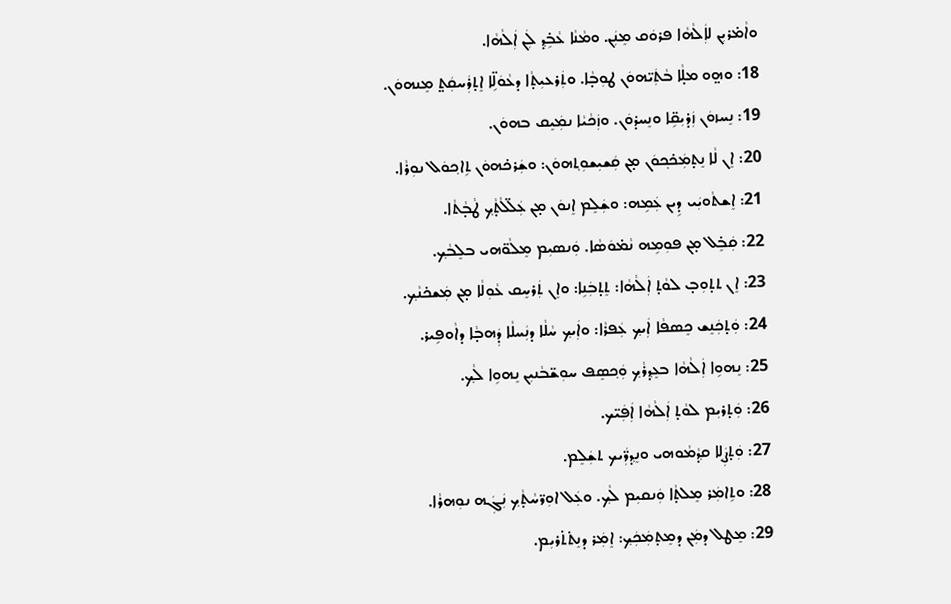ܘܐܵܡ̇ܪܝܼܢ ܠܐܲܠܵܗܵܐ ܦܪܘܿܩ ܡܸܢܲܢ. ܘܡܵܢܵܐ ܥܵܒܹ̇ܕ݂ ܠܲܢ ܐܲܠܵܗܵܐ.
18: ܘܗ̤ܘ ܡܠ̣ܵܐ ܒܵܬܲܝ̈ܗܘܿܢ ܛܘܼܒ̣ܵܐ. ܘܬܲܪܥܝܼܬ̣ܵܐ ܕܥܵܘܿܠܹ̈ܐ ܐܸܬ̣ܪܲܚܩܲܬ̤ ܡܸܢܗܘܿܢ.
19: ܢܸܚܙܘܿܢ ܙܲܕ̇ܝܼܩܹ̈ܐ ܘܢܸܚܕ̇ܘܿܢ. ܘܙܲܟܵܝܵܐ ܢܡܲܝܸܩ ܒܗܘܿܢ.
20: ܐܸܢ ܠܵܐ ܢܸܬ̣ܡܲܟ̇ܟ݂ܘܿܢ ܡ̣ܢ ܩܲܫܝܼܫܘܼܬ݂ܗܘܿܢ: ܘܫܲܪܟ̇ܗܘܿܢ ܬܹܐܟ݂ܘܿܠ ܢܘܼܪܵܐ.
21: ܐܸܫܬܵܘܝܲܝ ܕܹܝܢ ܥܲܡܹܗ: ܘܫܲܠܸܡ ܐܸܢܘܿܢ ܡ̣ܢ ܥܲܠ̈ܠܵܬ̣ܵܟ݂ ܛܵܒ̣ܵܬܵܐ.
22: ܩܲܒܸ̇ܠ ܡ̣ܢ ܦܘܼܡܹܗ ܢܵܡ̇ܘܿܣܵܐ. ܘܲܢܣܝܼܡ ܡܸܠܵܘ̈ܗܝ ܒܠܸܒܵܟ݂.
23: ܐܸܢ ܬܬ̣ܘܼܒ̣ ܠܘܵܬ̣ ܐܲܠܵܗܵܐ: ܬܸܬ̣ܒܲܢܹܐ: ܘܐܸܢ ܬܲܪܚܸܩ ܥܵܘܼܠܵܐ ܡ̣ܢ ܡܲܫܟ̇ܢܵܟ݂.
24: ܘܲܬ̣ܟܲܢܸܫ ܟܸܣܦܵܐ ܐܲܝܟ݂ ܥܲܦܪܵܐ: ܘܐܲܝܟ݂ ܚܵܠܵܐ ܕܢܲܚܠܵܐ ܕܲܗܒ̣ܵܐ ܕܐܵܘܦܹܝܪ.
25: ܢܸܗܘܹܐ ܐܲܠܵܗܵܐ ܒܥܸܕ݂ܪܵܟ݂ ܘܲܟ݂ܣܸܦ ܚܘܼܫ̈ܒܵܢܝܼܢ ܢܸܗܘܹܐ ܠܵܟ݂.
26: ܘܲܬ̣ܪܝܼܡ ܠܘܵܬ̣ ܐܲܠܵܗܵܐ ܐܲܦܲܝ̈ܟ.
27: ܘܲܬ̣ܨܲܠܹܐ ܩܕ݂ܵܡܵܘܗܝ ܘܢܸܕ݂ܪ̈ܲܝܟ ܬܫܲܠܸܡ.
28: ܘܬܹܐܡܲܪ ܡܸܠܬ̣ܵܐ ܘܲܢܩܝܼܡ ܠܵܟ݂. ܘܥܲܠ ܐܘܼܪ̈ܚܵܬ̣ܵܟ݂ ܢܲܓܲܗ ܢܘܼܗܪܵܐ.
29: ܡܸܛܠ ܕܡܲܢ ܕܡܸܬ̣ܡܲܟܲܟ݂: ܐܸܡܲܪ ܕܢܸܬ̇ܬ̇ܪܝܼܡ.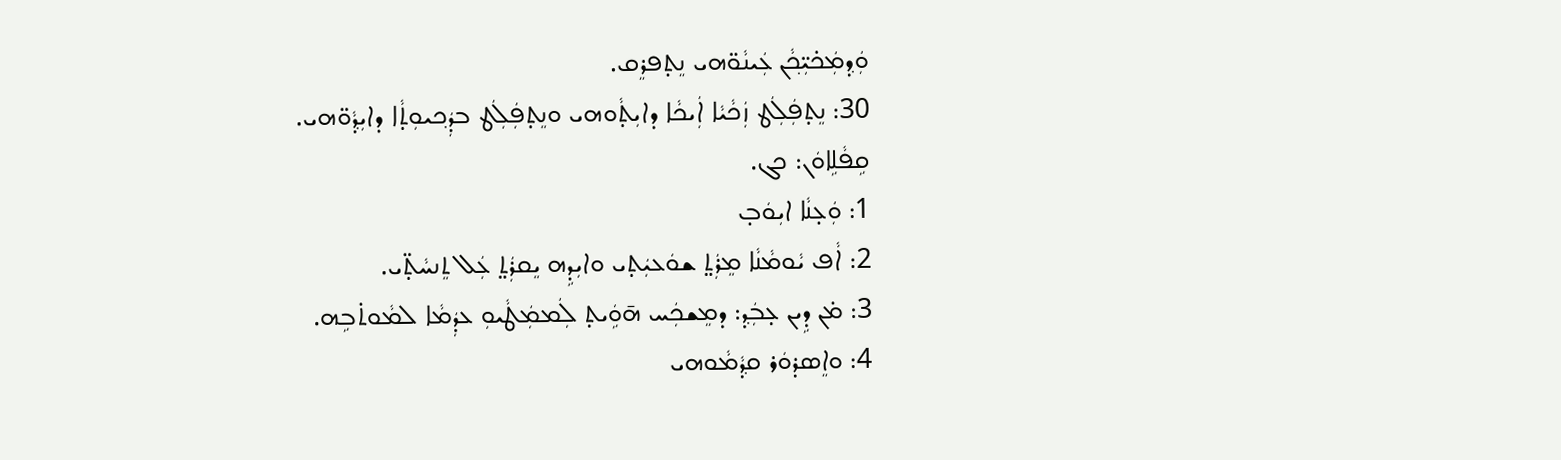ܘܲܕ݂ܡܲܟ̇ܝܼ̈ܟ݂ܵܢ ܥܲܝܢܵܘ̈ܗܝ ܢܸܬ̣ܦܪܸܩ.
30: ܢܸܬ̣ܦܲܠܲܛ ܙܲܟܵܝܵܐ ܐܲܝܟܵܐ ܕܐܝܼܬ̣ܵܘܗܝ ܘܢܸܬ̣ܦܲܠܲܛ ܒܕܲܟ݂ܝܘܼܬ̣ܵܐ ܕܐܝܼܕ݂ܵܘ̈ܗܝ.
ܩܹܦܵܠܹܐܘܿܢ: ܟܓ.
1: ܘܲܥ̣ܢܵܐ ܐܝܼܘܿܒ̣
2: ܐܵܦ ܝܵܘܡܵܢܵܐ ܡܸܪܲܬ̤ ܫܘܿܥܝܲܬ̣ܝ ܘܐܝܼܕܹܗ ܝܸܩܪܲܬ̤ ܥܲܠ ܬܸܢܚܵܬ̣̈ܝ.
3: ܡ̇ܢ ܕܹܝܢ ܥ̣ܒܲܕ݂: ܕܡܸܫܟܲܚ ܗ̄ܘܹܿܝܬ̣ ܠܲܡܡܲܛܵܝܘܼ ܥܕܲܡܵܐ ܠܡܵܘܬ̇ܒܹܗ.
4: ܘܐܸܣܕ̇ܘܿܪ ܩܕ݂ܵܡܵܘܗܝ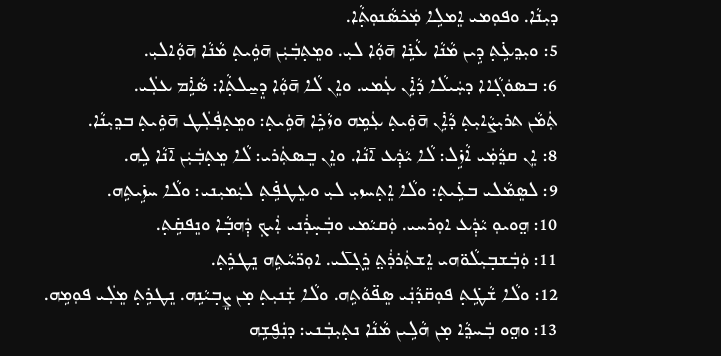ܕܝܼܢܵܐ. ܘܦܘܼܡܝ ܐܸܡܠܹܐ ܡܲܟ̇ܣܵܢܘܼܬ̣ܵܐ.
5: ܘܝܼܕ݂ܥܹ̇ܬ̣ ܕܹܝܢ ܡܵܢܵܐ ܥܵܢܹ̇ܐ ܗ̄ܘܼܵܐ ܠܝܼ. ܘܡܸܬ̣ܒܲܝܲܢ ܗ̄ܘܹܿܝܬ̣ ܡܵܢܵܐ ܗ̄ܘܼܵܐܠܝܼ.
6: ܒܣܘܿܓ̣ܵܐܐ ܕܚܲܝܠܵܐ ܕܵܐܹ̇ܢ ܥܲܡܝ. ܘܐܸܢ ܠܵܐ ܗ̄ܘܼܵܐ ܕܸܚ̱ܠܬ̣ܵܐ: ܣܵܐܹ̇ܡ ܥܠܲܝ.
ܬܲܡܵܢ ܬܪܝܼܨܵܐܝܼܬ̣ ܕܵܐܹ̇ܢ ܗ̄ܘܹ̇ܝܬ̣ ܥܲܡܹܗ ܘܙܵܟܹ̇ܐ ܗ̄ܘܹܿܝܬ̣: ܘܡܸܬ̣ܦܲܠܲܛ ܗ̄ܘܹ̇ܝܬ̣ ܒܕ݂ܝܼܢܵܐ.
8: ܐܸܢ ܩܕ݂ܵܡܲܝ ܐܵܙܹ̇ܠ: ܠܵܐ ܝܵܕܲܥ ܐ̄ܢܵܐ. ܘܐܸܢ ܒܸܣܬܲܪܝ: ܠܵܐ ܡܸܬ̣ܒܲܝܲܢ ܐ̄ܢܵܐ ܠܹܗ.
9: ܠܣܸܡܵܠܝ ܒܥܹ̇ܝܬ̣: ܘܠܵܐ ܐܸܬ̣ܚܙܝܼ ܠܝܼ ܘܥܸܛܦܹ̇ܬ̣ ܠܝܲܡܝܼܢܝ: ܘܠܵܐ ܚܙܹ̇ܝܬܹܗ.
10: ܗ̤ܘܝܘܼ ܝܵܕܲܥ ܐܘܼܪܚܝ. ܘܲܩܝܵܡܝ ܘܒܲܚ̣ܪܲܢܝ ܐܲܝܟ݂ ܕܲܗܒ̣ܵܐ ܘܢܸܦܩܹ̇ܬ̣.
11: ܘܲܒܲܫܒ̣ܝܼܠܵܘ̈ܗܝ ܐܸܫܬܲܪܪܲܬ̤ ܪܸܓ̣ܠ̄ܝ. ܐܘܼܪ̈ܚܵܬܹܗ ܢܸܛܪܹܬ̣.
12: ܘܠܵܐ ܫܵܛܹ̇ܬ̣ ܦܘܼܩ̈ܕܵܢܲܝ ܣܸܦ̈ܘܵܬܹܗ. ܘܠܵܐ ܫܲܢܝܼܬ̣ ܡ̣ܢ ܨܸܒ̣ܝܵܢܹܗ. ܢܸܛܪܹܬ̣ ܡܸܠܲܝ ܦܘܼܡܹܗ.
13: ܘܗ̤ܘ ܒܲܚܕ݂ܵܐ ܡ̣ܢ ܗܵܠܹܝܢ ܡܵܢܵܐ ܢܬ̣ܝܼܒܲܢܝ: ܕܢܲܦ̮ܫܹܗ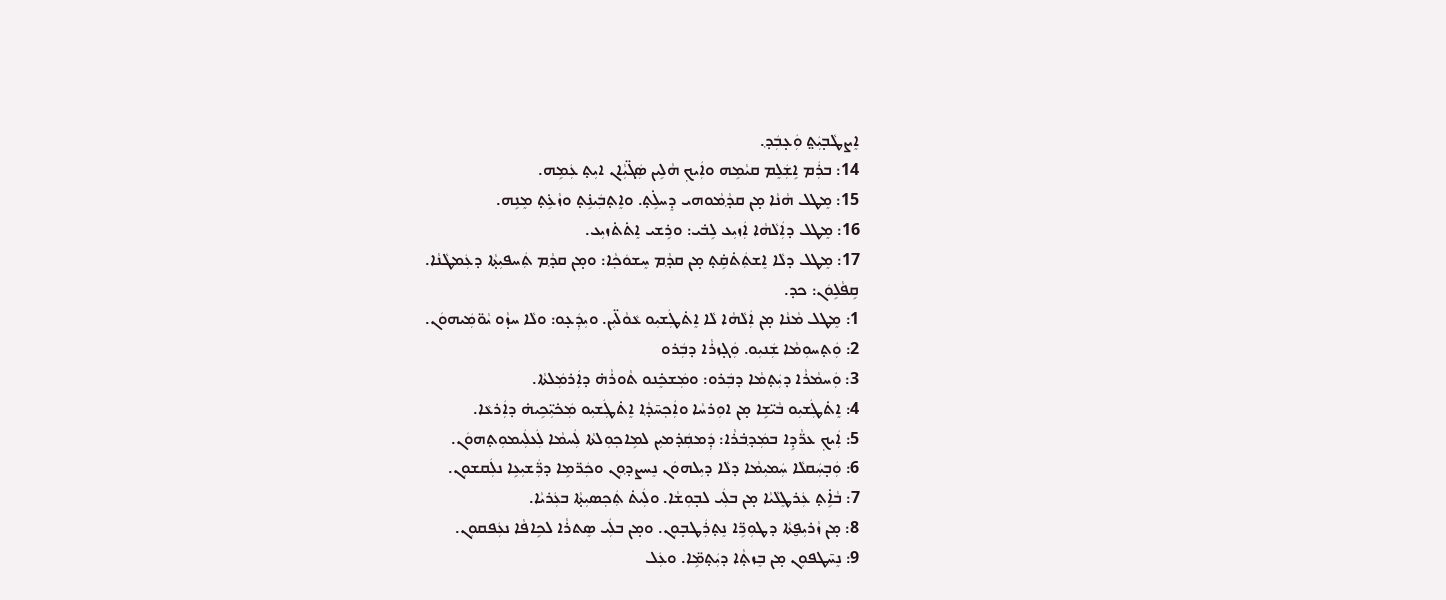ܐܸܨܛܵܒ̣ܝܲܬ̤ ܘܲܥ̣ܒܲܕ݂.
14: ܒܪܲܡ ܐܹܫܲܠܸܡ ܩܝܵܡܹܗ ܘܐܲܝܟ݂ ܗܵܠܹܝܢ ܣܲܓ̈ܝܼܵܐܢ ܐܝܼܬ̣ ܥܲܡܹܗ.
15: ܡܸܛܠ ܗܵܢܵܐ ܡ̣ܢ ܩܕ݂ܵܡܵܘܗܝ ܕܸܚܠܹ̇ܬ̣. ܘܐܸܬ̣ܒܲܝܢܹ̇ܬ̣ ܘܙܵܥܹ̇ܬ̣ ܡܸܢܹܗ.
16: ܡܸܛܠ ܕܐܲܠܵܗܵܐ ܐܲܙܝܼܥ ܠܹܒ̇ܝ: ܘܪܹܫܝ ܐܸܬ̇ܬ̇ܙܝܼܥ.
17: ܡܸܛܠ ܕܠܵܐ ܐܸܫܬܲܬ̇ܩܹ̇ܬ̣ ܡ̣ܢ ܩܕ݂ܵܡ ܚܸܫܘܿܟ݂ܵܐ: ܘܡ̣ܢ ܩܕ݂ܵܡ ܬܲܚܦܝܼܬ̣ܵܐ ܕܥܲܡܛܵܢܵܐ.
ܩܹܦܵܠܹܘܿܢ: ܟܕ.
1: ܡܸܛܠ ܡܵܢܵܐ ܡ̣ܢ ܐܲܠܵܗܵܐ ܠܵܐ ܐܸܬ̇ܛܲܫܝܼܘ ܥܵܘܵܠ̈ܝܼܢ. ܘܝܼܕܲܥ̣ܘ: ܘܠܵܐ ܚܙ̣ܵܘ ܝܵܘ̈ܡܲܝܗܘܿܢ.
2: ܘܲܬ̣ܚܘܼܡܵܐ ܫܲܢܝܼܘ. ܘܲܓ̣ܙܪܵܐ ܕܒܲܪܘ
3: ܘܲܚܡܵܪܵܐ ܕܝܲܬ̣ܡܵܐ ܕܒܲܪܘ: ܘܡܲܫܟܸ̇ܢܘ ܬܵܘܪܵܗ̇ ܕܐܲܪܡܲܠܬܵܐ.
4: ܐܸܬ̇ܛܲܫܝܼܘ ܒܵܝ̈ܫܹܐ ܡ̣ܢ ܐܘܼܪܚܵܐ ܘܐܲܟ݂ܚ̄ܕ݂ܵܐ ܐܸܬ̇ܛܲܫܝܼܘ ܡܲܟ̇ܝܼ̈ܟܹܝܗ̇ ܕܐܲܪܥܵܐ.
5: ܐܲܝܟ݂ ܥܪ̈ܵܕܹܐ ܒܡܲܕ݂ܒ̇ܪܵܐ: ܕܲܡܩܲܕ̇ܡܝܼܢ ܠܡܹܐܟ݂ܘܼܠܬܵܐ ܠܲܚܡܵܐ ܠܲܥܠܲܝܡܘܼܬ̣ܗܘܿܢ.
6: ܘܲܒ̣ܚܲܩܠܵܐ ܚܲܡܝܼܡܵܐ ܕܠܵܐ ܕܝܼܠܗܘܿܢ ܢܸܚܨܕ݂ܘܼܢ ܘܟܲܪ̈ܡܹܐ ܕܪ̈ܲܫܝܼܥܹܐ ܢܠܲܩܫܘܼܢ.
7: ܒܵܐܹ̇ܬ̣ ܥܲܪܛܸܠܵܝܵܐ ܡ̣ܢ ܒܠܲܝ ܠܒ̣ܘܼܫܵܐ. ܘܠܲܝܬ̇ ܬܲܟ݂ܣܝܼܬ̣ܵܐ ܒܥܲܪܝܵܐ.
8: ܡ̣ܢ ܙܵܪܝܼܦ̮ܬܵܐ ܕܛܘܼܪܹ̈ܐ ܢܸܬ̣ܪܲܛܒ̣ܘܼܢ. ܘܡ̣ܢ ܒܠܲܝ ܣܸܬܪܵܐ ܠܟܹܐܦܵܐ ܢܥܲܦܩܘܼܢ.
9: ܢܸܚ̄ܛܦܘܼܢ ܡ̣ܢ ܒܸܙܬ̣ܵܐ ܕܝܲܬ̣ܡܹ̈ܐ. ܘܥܲܠ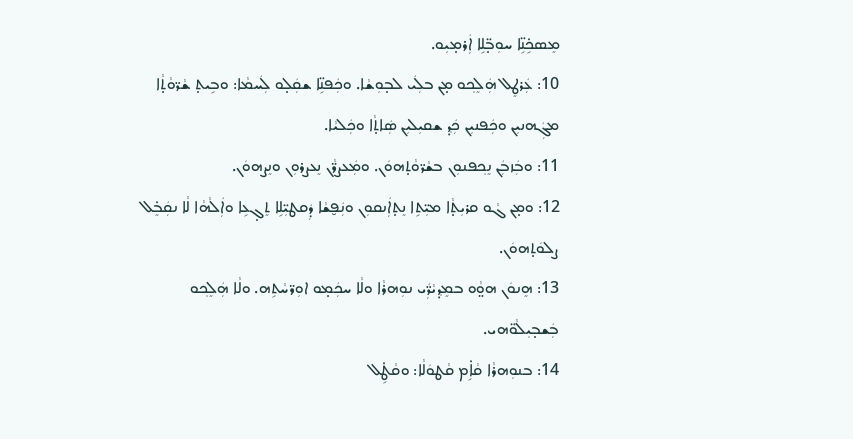ܡܸܣܟܹ̇ܢܹ̈ܐ ܚܘܼܒ̣̈ܠܹܐ ܐܲܪܡ̣ܝܼܘ.
10: ܥܲܪܛܸܠ ܗܲܠܸܟ݂ܘ ܡ̣ܢ ܒܠܲܝ ܠܒ̣ܘܼܫܵܐ. ܘܟܲܦܢܹ̈ܐ ܫܩܲܠ̣ܘ ܠܲܚܡܵܐ: ܘܒܹܝܬ̣ ܫܵܪ̈ܘܵܬ̣ܵܐ ܡܓܲܗܢܝܼܢ ܘܟܲܦܢܝܼܢ ܟܲܕ݂ ܫܩܝܼܠܝܼܢ ܣܲܐܬ̣ܵܐ ܘܟܲܠܝܵܐ.
11: ܘܒܲܙܒܲܢ ܢܸܟ݂ܦܢܘܼܢ ܒܫܵܪ̈ܘܵܬ̣ܗܘܿܢ. ܘܡܲܥܨܪ̈ܵܢ ܢܸܥܨܪܘܼܢ ܘܢܸܨܗܘܿܢ.
12: ܘܡ̣ܢ ܓܵܘ ܩܪܝܼܬ̣ܵܐ ܡܝܼ̈ܬܹܐ ܢܸܬ̣ܐܲܢܩܘܼܢ ܘܢܲܦ̮ܫܵܐ ܕܲܩܛܝܼ̈ܠܹܐ ܬܸܓ̣ܥܹܐ ܘܐܲܠܵܗܵܐ ܠܵܐ ܢܩܲܒܸ̇ܠ ܨܠܘܿܬ̣ܗܘܿܢ.
13: ܗܸܢܘܿܢ ܗܘ̤ܵܘ ܒܡܸܕ݂ܝܵܪ̈ܲܝ ܢܘܼܗܪܵܐ ܘܠܵܐ ܚܟܲܡ̣ܘ ܐܘܼܪ̈ܚܵܬܹܗ. ܘܠܵܐ ܗܲܠܸܟ݂ܘ ܒܲܫܒ̣ܝܼܠܵܘ̈ܗܝ.
14: ܒܢܘܼܗܪܵܐ ܩܵܐܹ̇ܡ ܩܵܛܘܿܠܵܐ: ܘܩܵܛܹ̇ܠ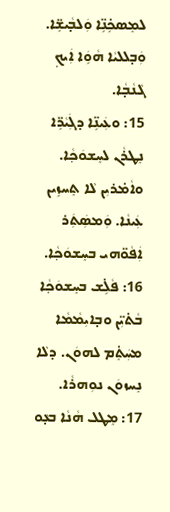ܠܡܸܣܟܹ̇ܢܹ̈ܐ ܘܲܠܒ̣ܵܝܫܹ̈ܐ. ܘܲܒ̣ܠܠܝܵܐ ܗܵܘܹܿܐ ܐܲܝܟ݂ ܓܵܢܵܒ̣ܵܐ.
15: ܘܥܲܝܢܹ̈ܐ ܕܓܲܝܵܪܹ̈ܐ ܢܸܛܪܵܢ ܠܚܸܫܘܿܟ݂ܵܐ. ܘܐܵܡ̇ܪܝܼܢ ܠܵܐ ܬܸܚܙܹܝܢ ܥܲܝܢܵܐ. ܘܲܡܣܲܬܲܪ ܐܲܦܵܘ̈ܗܝ ܒܚܸܫܘܿܟ݂ܵܐ.
16: ܦܵܠܹ̇ܫ ܒܚܸܫܘܿܟ݂ܵܐ ܒܵܬ̇ܝܼ̈ܢ ܘܒ̣ܐܝܼܡܵܡܵܐ ܡܚܲܬܸ̇ܡ ܠܗܘܿܢ. ܕܠܵܐ ܢܸܚܙܘܿܢ ܢܘܼܗܪܵܐ.
17: ܡܸܛܠ ܗܵܢܵܐ ܒܥ̣ܵܘ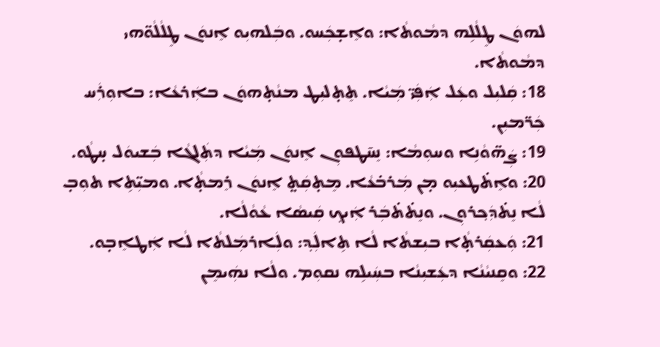ܠܗܘܿܢ ܛܸܠܵܠܹܗ ܕܡܵܘܬܵܐ: ܘܐܸܫ̣ܟܲܚܘ. ܘܒܲܠܗܝܼܘ ܐܸܢܘܿܢ ܛܸܠܵܠܵܘ̈ܗܝ ܕܡܵܘܬܵܐ.
18: ܩܲܠܝܼܠ ܘܥܲܠ ܐܲܦܲܝ̈ ܡܲܝܵܐ. ܬܸܬ̣ܠܝܼܛ ܡܢܵܬ̣ܗܘܿܢ ܒܐܲܪܥܵܐ: ܒܐܘܼܪܲܚ ܟܲܪ̈ܡܝܼܢ.
19: ܨܲܗ̈ܘܵܢܹܐ ܘܚܘܼܡܵܐ: ܢܸܚ̄ܛܦܘܼܢ ܐܸܢܘܿܢ ܡܲܝܵܐ ܕܬܲܠܓܵܐ ܒܲܫܝܘܿܠ ܚ̣ܛܵܘ.
20: ܘܐܸܬ̇ܛܥܝܼܘ ܡ̣ܢ ܡܲܪܒ̇ܥܵܐ. ܡܸܬ̣ܩܲܬ̤ ܐܸܢܘܿܢ ܪܸܡܬ̣ܵܐ. ܘܡܝܼ̈ܬܹܐ ܬܘܼܒ̣ ܠܵܐ ܢܸܬ̇ܕܲܟ݂ܪܘܼܢ. ܘܢܸܬ̇ܬ̇ܒܲܪ ܐܲܝܟ݂ ܩܲܝܣܵܐ ܥܵܘܵܠܵܐ.
21: ܘܲܥܩܲܪܬ̣ܵܐ ܒܝܼܫܬܵܐ ܠܵܐ ܬܹܐܠܲܕ݂: ܘܠܲܐܪܡܲܠܬܵܐ ܠܵܐ ܐܲܛܐܸܒ̣ܘ.
22: ܘܩܸܢܝܵܢܵܐ ܕܥܲܫܝܼܢܵܐ ܒܚܲܝܠܹܗ ܢܩܘܼܡ. ܘܠܵܐ ܢܗܲܝܡܸܢ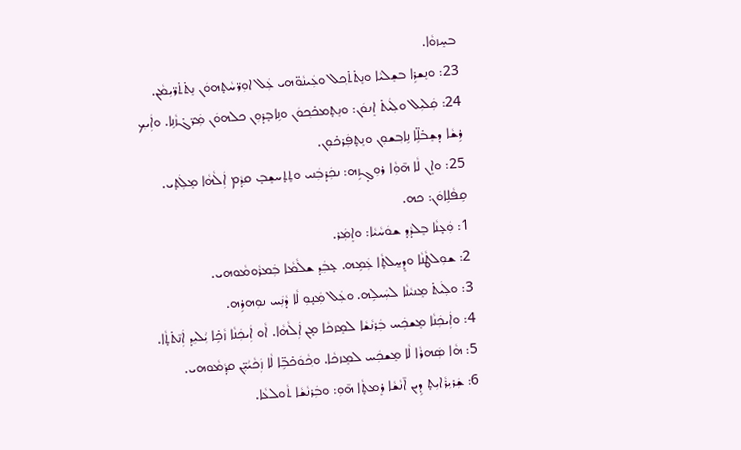ܒܚܸܙܘܵܐ.
23: ܘܢܸܫܪܹܐ ܒܫܸܠܝܵܐ ܘܢܸܬ̇ܬ̇ܟ݂ܠ ܘܥܲܝܢܵܘ̈ܗܝ ܥܲܠ ܐܘܼܪ̈ܚܵܬ̣ܗܘܿܢ ܢܸܬ̇ܬ̇ܪ̈ܝܼܡܵܢ.
24: ܩܲܠܝܼܠ ܘܠܲܝܬ̇ ܐܸܢܘܿܢ: ܘܢܸܬ̣ܡܟ̇ܟ݂ܘܿܢ ܘܢܹܐܒ̣ܕ̇ܘܼܢ ܟܠܗܘܿܢ ܡܲܪ̈ܓ̇ܙܵܢܹܐ. ܘܐܲܝܟ݂ ܪܹܫܵܐ ܕܫܸܒ̇ܠܹ̈ܐ ܢܹܐܒ݂ܫܘܼܢ ܘܢܸܬ̣ܦܲܪܟ̇ܘܼܢ.
25: ܘܐܸܢ ܠܵܐ ܗ̄ܘܼܵܐ ܪܘܼܓ̣ܙܹܗ: ܢܟܲܕ̇ܒܲܢܝ ܘܬܸܬ̣ܚܫܸܒ̣ ܩܕ݂ܵܡ ܐܲܠܵܗܵܐ ܡܸܠܲܬ̣ܝ.
ܩܹܦܵܠܹܐܘܿܢ: ܟܗ.
1: ܘܲܥ̣ܢܵܐ ܒܸܠܕܵܕ݂ ܫܘܿܚܵܝܵܐ: ܘܐܸܡܲܪ.
2: ܫܘܼܠܛܵܢܵܐ ܘܕܸܚ̱ܠܬ̣ܵܐ ܥܲܡܹܗ. ܥ̣ܒܲܕ݂ ܫܠܵܡܵܐ ܒܲܡܪܵܘܡܵܘܗܝ.
3: ܘܠܲܝܬ̇ ܡܸܢܝܵܢܵܐ ܠܚܲܝܠܹܗ. ܘܥܲܠ ܡܲܢ̣ܘܼ ܠܵܐ ܕܵܢܲܚ ܢܘܼܗܪܹܗ.
4: ܘܐܲܝܟܲܢܵܐ ܡܸܫܟܲܚ ܒܲܪܢܵܫܵܐ ܠܡܸܙܟܵܐ ܡ̣ܢ ܐܲܠܵܗܵܐ. ܐܵܘ ܐܲܝܟܲܢܵܐ ܙܵܟܹ̇ܐ ܝܑܼܠܝܼܕ݂ ܐܲܢ̄ܬ̇ܬ̣ܵܐ.
5: ܗܵܐ ܣܲܗܪܵܐ ܠܵܐ ܡܸܫܟܲܚ ܠܡܸܙܟܵܐ. ܘܟ݂ܵܘܿܟ̇ܒܹ̈ܐ ܠܵܐ ܙܲܟܵܝܑܝܼ̈ܢ ܩܕ݂ܵܡܵܘܗܝ.
6: ܫܲܪܝܼܪܵܐܝܼܬ̣ ܕܹܝܢ ܐ̄ܢܵܫܵܐ ܪܸܡܬ̣ܵܐ ܗ̄ܘܼ: ܘܒܲܪܢܵܫܵܐ ܬܵܘܠܥܵܐ.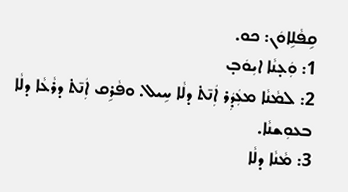ܩܹܦܵܠܹܐܘܿܢ: ܟܘ.
1: ܘܲܥ̣ܢܵܐ ܐܝܼܘܿܒ̣
2: ܠܡܵܢܵܐ ܡܥܲܕܲܪ ܐܲܢ̄ܬ̇ ܕܠܵܐ ܚܹܝܠ. ܘܦܵܪܹܩ ܐܲܢ̄ܬ̇ ܕܪܵܥܵܐ ܕܠܵܐ ܒܥܘܼܫܢܵܐ.
3: ܡܵܢܵܐ ܕܠܵܐ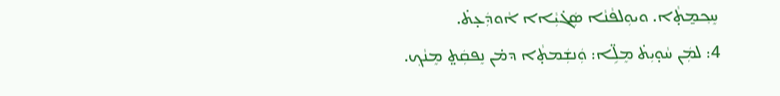ܚܸܟ݂ܡ̱ܬ̣ܵܐ. ܘܝܘܼܠܦܵܢܵܐ ܣܲܓ̇ܝܼܵܐܐ ܐܵܘܕܲܥ̣ܬ̇.
4: ܠܡܲܢ ܚܵܘ̣ܝܼܬ̇ ܡܸܠܹ̈ܐ: ܘܲܢܫܲܡܬ̣ܵܐ ܕܡ̇ܢ ܢܸܦܩܲܬ̤ ܡܸܢܵܟ݂.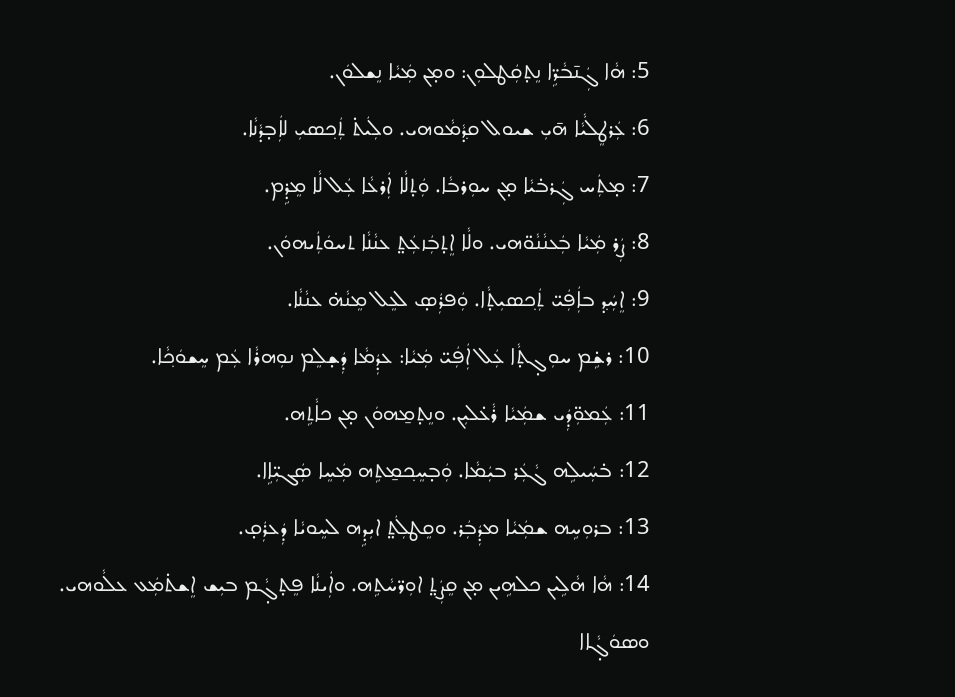5: ܗܵܐ ܓܲܢ̄ܒܵܪܹ̈ܐ ܢܸܬ̣ܩܲܛܠܘܼܢ: ܘܡ̣ܢ ܡܲܝܵܐ ܢܸܫܠܘܿܢ.
6: ܥܲܪܛܸܠܵܝܵܐ ܗ̄ܝܼ ܫܝܘܠ ܩܕ݂ܵܡܵܘܗܝ. ܘܠܲܝܬ̇ ܬܲܟ݂ܣܝܼ ܠܐܲܒ̣ܕܵܢܵܐ.
7: ܡ̣ܬܲܚ ܓܲܪܒ̇ܝܵܐ ܡ̣ܢ ܚܘܼܪܒܵܐ. ܘܲܬ̣ܠܵܐ ܐܲܪܥܵܐ ܥܲܠ ܠܵܐ ܡܸܕܹ̇ܡ.
8: ܨܲܪ ܡܲܝܵܐ ܒܲܥܢܵܢܵܘ̈ܗܝ. ܘܠܵܐ ܐܸܬ̣ܒܲܙܥܲܬ̤ ܥܢܵܢܵܐ ܬܚܘܿܬܲܝܗܘܿܢ.
9: ܐܸܚܲܕ݂ ܒܐܲܦܲܝ̈ ܬܲܟ݂ܣܝܼܬ̣ܵܐ. ܘܲܦܪܲܣ̣ ܠܥܸܠ ܡܸܢܵܗ̇ ܥܢܵܢܵܐ.
10: ܪܫܹ̇ܡ ܚܘܼܓ̣ܬ̣ܵܐ ܥܲܠ ܐܲܦܲܝ̈ ܡܲܝܵܐ: ܥܕܲܡܵܐ ܕܲܫ̣ܠܸܡ ܢܘܼܗܪܵܐ ܥܲܡ ܚܸܫܘܿܟ݂ܵܐ.
11: ܥܲܡܘܼ̈ܕܲܝ ܫܡܲܝܵܐ ܪܵܥ̇ܠܝܼܢ. ܘܢܸܬ̣ܡ̱ܗܘܿܢ ܡ̣ܢ ܟܐܵܬܹܗ.
12: ܒ̇ܚܲܝܠܹܗ ܓܵܥܲܪ ܒܝܲܡܵܐ. ܘܲܒ̣ܚܸܟ݂ܡ̱ܬܹܗ ܡܲܚܸܐ ܣܲܓܝܼ̈ܐܹܐ.
13: ܒܪܘܼܚܹܗ ܫܡܲܝܵܐ ܡܕܲܒܲܪ. ܘܩܸܛܠܲܬ̤ ܐܝܼܕܹܗ ܠܚܸܘܝܵܐ ܕܲܥܪܲܩ̣.
14: ܗܵܐ ܗܵܠܹܝܢ ܟܠܗܹܝܢ ܡ̣ܢ ܩܸܨܲܬ̤ ܐܘܼܪ̈ܚܵܬܹܗ. ܘܐܲܝܢܵܐ ܦܸܬ̣ܓ̣ܵܡ ܒܝܼܫ ܐܸܫܬ̇ܡܲܥ ܥܠܵܘܗܝ. ܘܣܘܿܓ̣ܵܐܐ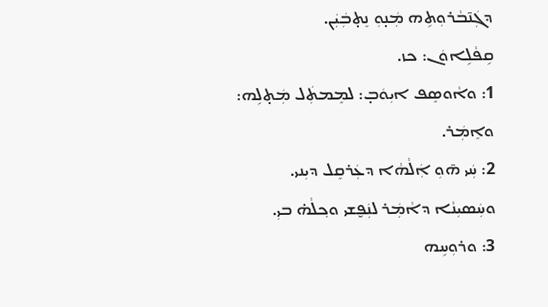ܕܓܲܢ̄ܒܵܪܘܼܬܹܗ ܡܲܢ̣ܘܼ ܢܸܬ̣ܒܲܝܲܢ.
ܩܹܦܵܠܹܐܘܿܢ: ܟܙ.
1: ܘܐܵܘܣܸܦ ܐܝܼܘܿܒ̣: ܠܡܸܡܬܲܠ ܡܲܬ̣ܠܹܗ: ܘܐܸܡܲܪ.
2: ܚܲܝ ܗ̄ܘܼ ܐܲܠܵܗܵܐ ܕܥܲܪܩܸܠ ܕܝܼܢܝ. ܘܚܲܣܝܼܢܵܐ ܕܐܵܡܲܪ ܠܢܲܦ̮ܫܝ ܘܟ݂ܠܵܗ̇ ܒܝܼ.
3: ܘܪܘܼܚܹܗ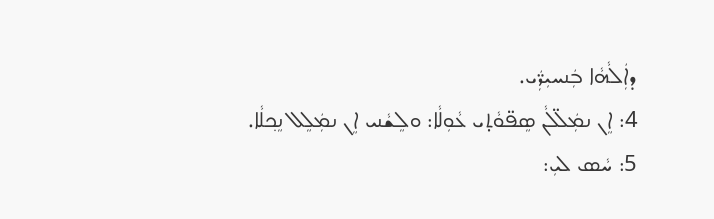ܕܐܲܠܵܗܵܐ ܒܲܢܚܝܼܪ̈ܲܝ.
4: ܐܸܢ ܢܡܲܠ̈ܠܵܢ ܣܸܦ̈ܘܵܬ̣ܝ ܥܵܘܼܠܵܐ: ܘܠܸܫܵܢܝ ܐܸܢ ܢܡܲܠܸܠ ܢܸܟ݂ܠܵܐ.
5: ܚܵܣ ܠܝܼ: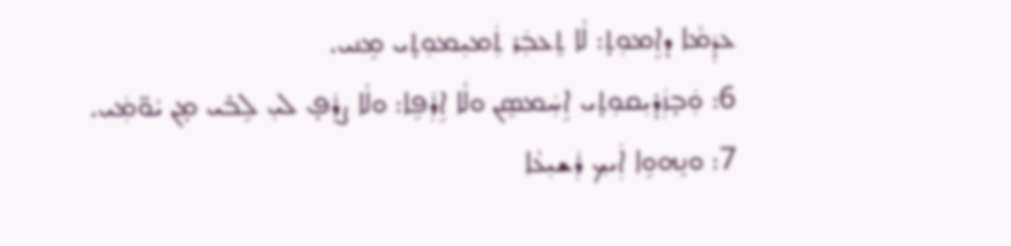ܥܕܲܡܵܐ ܕܐܹܡܘܼܬ̣: ܠܵܐ ܬܸܥܒܲܪ ܬܲܡܝܼܡܘܼܬ̣ܝ ܡܹܢܝ.
6: ܘܲܒ̣ܙܲܕ̇ܝܼܩܘܼܬ̣ܝ ܐܹܚܲܡܣܸܢ ܘܠܵܐ ܐܹܪܲܦܹܐ: ܘܠܵܐ ܨܪܲܦ̣ ܠܝܼ ܠܹܒ̇ܝ ܡ̣ܢ ܝܵܘ̈ܡܲܝ.
7: ܘܢܸܗܘܹܐ ܐܲܝܟ݂ ܪܲܫܝܼܥܵܐ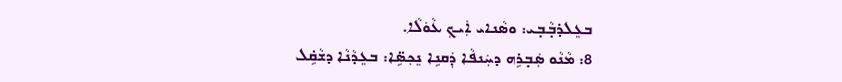ܒܥܸܠܕ̇ܒ̣ܵܒ̣ܝ: ܘܣܵܢܐܝ ܐܲܝܟ݂ ܥܵܘܿܠܵܐ.
8: ܡܵܢܵܘ ܣܲܒ̣ܪܹܗ ܕܚܲܢܦܵܐ ܕܲܩܢܹܐ ܢܸܟ݂ܣܹ̈ܐ: ܒܥܸܕܵܢܵܐ ܕܫܵܩܹ̇ܠ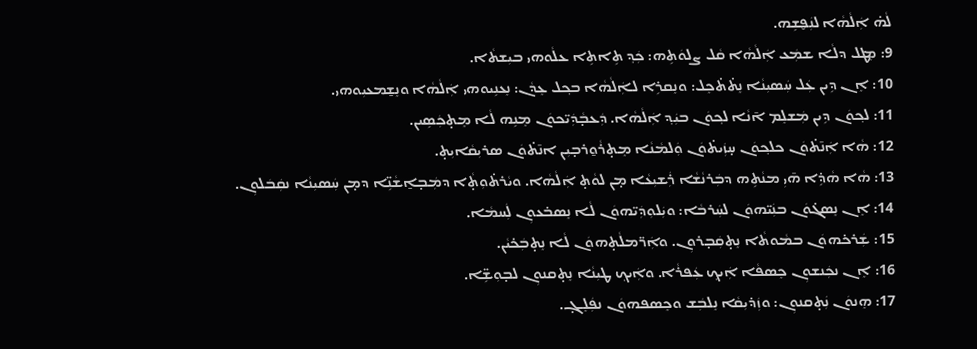ܠܵܗ̇ ܐܲܠܵܗܵܐ ܠܢܲܦ̮ܫܹܗ.
9: ܡܸܛܠ ܕܠܵܐ ܫܡܲܥ ܐܲܠܵܗܵܐ ܩܵܠ ܨܠܘܿܬܹܗ: ܟܲܕ݂ ܬܹܐܬܹܐ ܥܠܵܘܗܝ ܒܝܼܫܬܵܐ.
10: ܐܸܢ ܕܹܝܢ ܥܲܠ ܚܲܣܝܼܢܵܐ ܢܸܬ̇ܬ̇ܟܸܠ: ܘܢܸܩܪܹܐ ܠܐܲܠܵܗܵܐ ܒܟ݂ܠ ܥܸܕܵܢ: ܢܸܥܢܹܝܘܗܝ ܐܲܠܵܗܵܐ ܘܢܸܫ̱ܡܥܝܼܘܗܝ.
11: ܠܟ݂ܘܿܢ ܕܹܝܢ ܡܲܫܠܸܡ ܐ̄ܢܵܐ ܠܟ݂ܘܿܢ ܒܝܲܕ݂ ܐܲܠܵܗܵܐ. ܕܲܥܒ̣ܵܕܲܝ̈ܟܘܿܢ ܡܸܢܹܗ ܠܵܐ ܡܸܬ̣ܟܲܣܹܝܢ.
12: ܗܵܐ ܐܲܢ̄ܬ̇ܘܿܢ ܟܠܟ݂ܘܿܢ ܚ̣ܙܲܝܬ̇ܘܿܢ ܘܲܠܡܵܢܵܐ ܡܸܬ̣ܪܵܘ̱ܪܒ̣ܝܼܢ ܐܢ̄ܬ̇ܘܿܢ ܣܪܝܼܩܵܐܝܼܬ̣.
13: ܗܵܐ ܗܵܕܹ̇ܐ ܗ̄ܝܼ ܡܢܵܬܹܗ ܕܒܲܪܢܵܫܵܐ ܪܲܫܝܼܥܵܐ ܡ̣ܢ ܠܘܵܬ̣ ܐܲܠܵܗܵܐ. ܘܝܵܪܬ̇ܘܼܬ̣ܵܐ ܕܡܲܒ̣ܐ̱ܫܵܢܹ̈ܐ ܕܡ̣ܢ ܚܲܣܝܼܢܵܐ ܢܩܲܒܿܠܘܼܢ.
14: ܐܸܢ ܢܸܣܓ̇ܘܿܢ ܒܢܲܝ̈ܗܘܿܢ ܠܚܲܪܒܵܐ: ܘܝܲܠܘܼܕܲܝ̈ܗܘܿܢ ܠܵܐ ܢܸܣܒ̇ܥܘܼܢ ܠܲܚܡܵܐ.
15: ܫܲܪܟ̇ܗܘܿܢ ܒܡܵܘܬܵܐ ܢܸܬ̣ܩܲܒ̣ܪܘܼܢ. ܘܐܲܪ̈ܡܠܵܬ̣ܗܘܿܢ ܠܵܐ ܢܸܬ̣ܒܲܟ̇ܝܵܢ.
16: ܐܸܢ ܢܟܲܢܫܘܼܢ ܟܸܣܦܵܐ ܐܲܝܟ݂ ܥܲܦܪܵܐ. ܘܐܲܝܟ݂ ܛܝܼܢܵܐ ܢܸܬ̣ܩܢܘܼܢ ܠܒ̣ܘܼܫܹ̈ܐ.
17: ܗܸܢܘܿܢ ܢܲܬ̣ܩܢܘܼܢ: ܘܙܲܕ̇ܝܼܩܵܐ ܢܸܠܒܲܫ ܘܟܸܣܦܗܘܿܢ ܢܦܲܠܸܓ̣.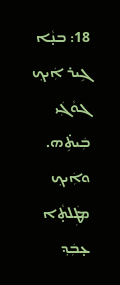18: ܒܢ̣ܵܐ ܓܹܝܪ ܐܲܝܟ݂ ܓܘܵܓܲܝ ܒܲܝܬܹ̇ܗ. ܘܐܲܝܟ݂ ܡܛܲܠܬ̣ܵܐ ܥ̣ܒܲܕ݂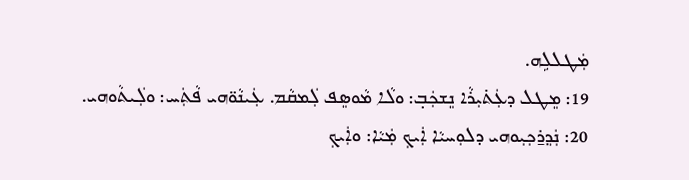ܡܲܛܠܠܹܗ.
19: ܡܸܛܠ ܕܥܲܬ̇ܝܼܪܵܐ ܢܸܫܟܲܒ̣: ܘܠܵܐ ܡܵܘܣܸܦ ܠܲܡܩܵܡ. ܥܲܝܢܵܘ̈ܗܝ ܦܵܬܲܚ: ܘܠܲܝܬܵܘܗܝ.
20: ܢܲܕ݂ܪ̱ܟ݂ܝܼܘܗܝ ܕܠܘܼܚܝܵܐ ܐܲܝܟ݂ ܡܲܝܵܐ: ܘܐܲܝܟ݂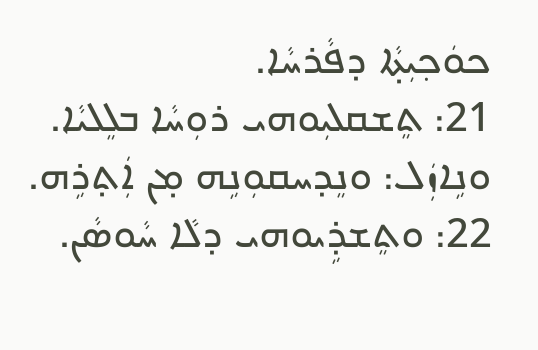ܟܘܿܟ݂ܝܼܬ̣ܵܐ ܕܦܵܪܚܵܐ.
21: ܬܸܫܩܠܝܼܘܗܝ ܪܘܼܚܵܐ ܒܠܸܠܝܵܐ. ܘܢܹܐܙܲܠ: ܘܢܸܕܚܩܘܼܢܹܗ ܡ̣ܢ ܐܲܬ̣ܪܹܗ.
22: ܘܬܸܫܕܹ̇ܝܘܗܝ ܕܠܵܐ ܚܵܘܣܵܢ.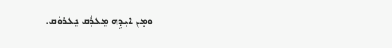ܘܡ̣ܢ ܐܝܼܕܹܗ ܡܸܥܪܲܩ ܢܸܥܪܘܿܩ.